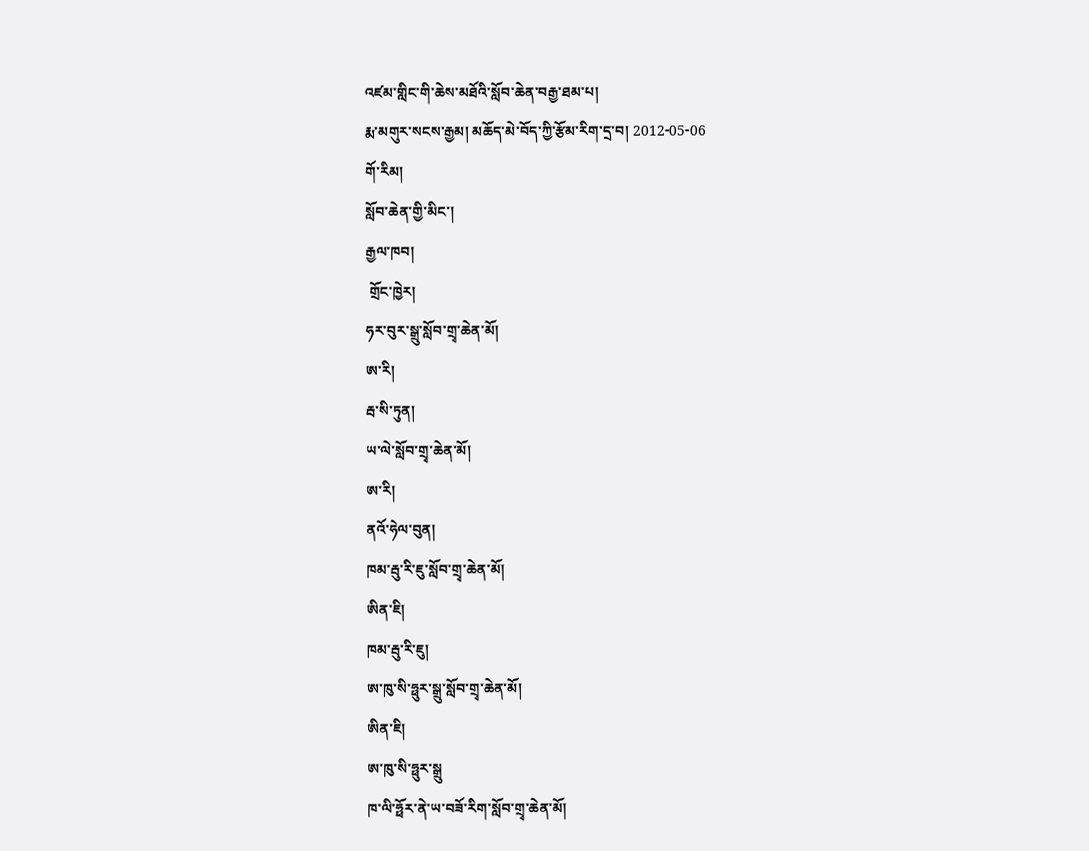འཛམ་གླིང་གི་ཆེས་མཐོའི་སློབ་ཆེན་བརྒྱ་ཐམ་པ།
རྨ་མགུར་སངས་རྒྱམ། མཆོད་མེ་བོད་ཀྱི་རྩོམ་རིག་དྲ་བ། 2012-05-06
གོ་རིམ།
སློབ་ཆེན་གྱི་མིང་།
རྒྱལ་ཁབ།
 གྲོང་ཁྱེར།
ཧར་བུར་སྒྲུ་སློབ་གྲྭ་ཆེན་མོ།
ཨ་རི།
རྦ་སི་ཏུན།
ཡ་ལེ་སློབ་གྲྭ་ཆེན་མོ།
ཨ་རི།
ནའོ་ཧེལ་བུན།
ཁམ་རྦུ་རི་ཇུ་སློབ་གྲྭ་ཆེན་མོ།
ཨིན་ཇི།
ཁམ་རྦུ་རི་ཇུ།
ཨ་ཁུ་སི་ཧྥུར་སྒྲུ་སློབ་གྲྭ་ཆེན་མོ།
ཨིན་ཇི།
ཨ་ཁུ་སི་ཧྥུར་སྒྲུ
ཁ་ལི་ཧྥོར་ནེ་ཡ་བཟོ་རིག་སློབ་གྲྭ་ཆེན་མོ།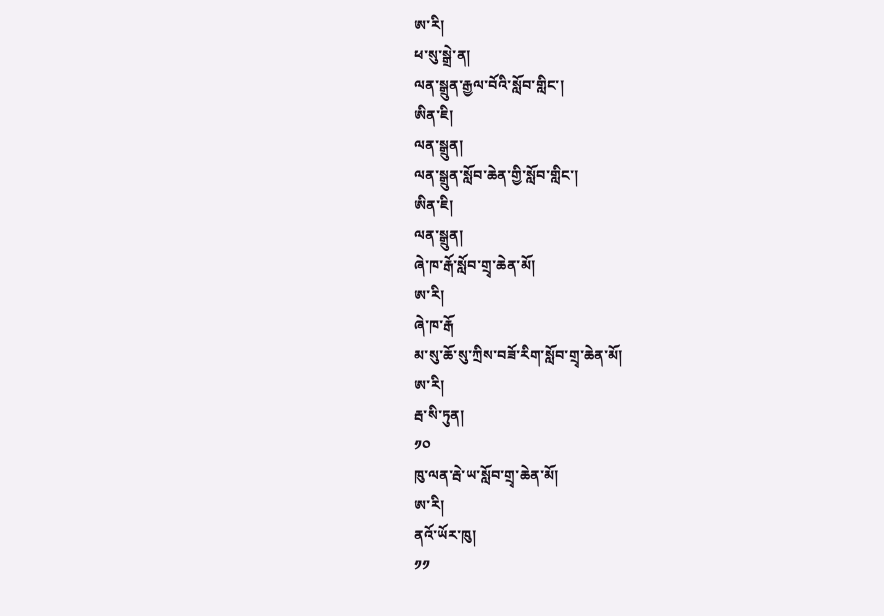ཨ་རི།
ཕ་སུ་སྒྲེ་ན།
ལན་སྒྲུན་རྒྱལ་བོའི་སློབ་གླིང་།
ཨིན་ཇི།
ལན་སྒྲུན།
ལན་སྒྲུན་སློབ་ཆེན་གྱི་སློབ་གླིང་།
ཨིན་ཇི།
ལན་སྒྲུན།
ཞེ་ཁ་རྒོ་སློབ་གྲྭ་ཆེན་མོ།
ཨ་རི།
ཞེ་ཁ་རྒོ
མ་སུ་ཆོ་སུ་ཀྲིས་བཟོ་རིག་སློབ་གྲྭ་ཆེན་མོ།
ཨ་རི།
རྦ་སི་ཏུན།
༡༠
ཁུ་ལན་རྦེ་ཡ་སློབ་གྲྭ་ཆེན་མོ།
ཨ་རི།
ནའོ་ཡོར་ཁུ།
༡༡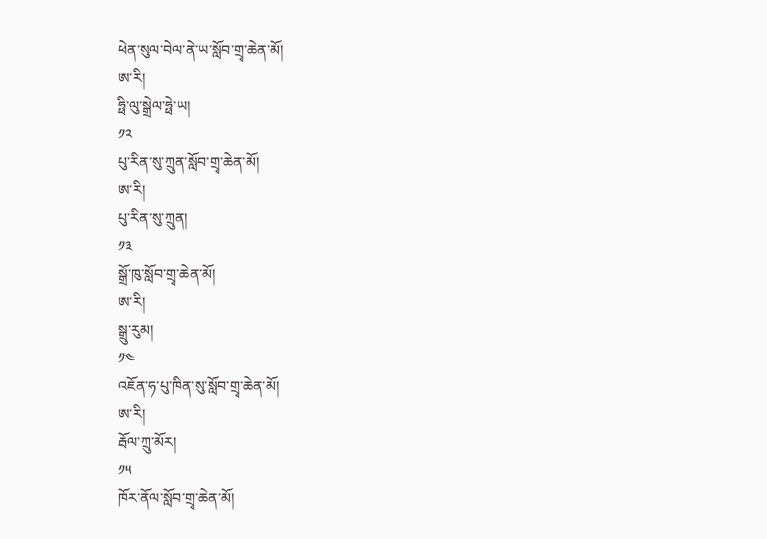ཕེན་སུལ་བེལ་ནེ་ཡ་སློབ་གྲྭ་ཆེན་མོ།
ཨ་རི།
ཧྥི་ལུ་སྒྲེལ་ཧྥེ་ཡ།
༡༢
པུ་རིན་སུ་ཀྲུན་སློབ་གྲྭ་ཆེན་མོ།
ཨ་རི།
པུ་རིན་སུ་ཀྲུན།
༡༣
སྒྲོ་ཁུ་སློབ་གྲྭ་ཆེན་མོ།
ཨ་རི།
སྒྲུ་རུམ།
༡༤
འཇོན་ཧ་པུ་ཁིན་སུ་སློབ་གྲྭ་ཆེན་མོ།
ཨ་རི།
རྦོལ་ཀྲུ་མོར།
༡༥
ཁོར་ནོལ་སློབ་གྲྭ་ཆེན་མོ།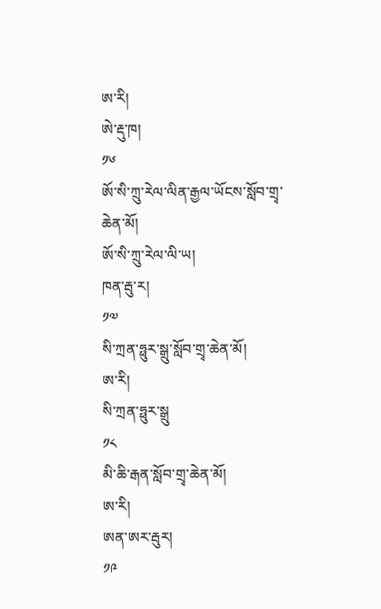ཨ་རི།
ཨེ་རྡུ་ཁ།
༡༦
ཨོ་སི་ཀྲུ་རེལ་ལིན་རྒྱལ་ཡོངས་སློབ་གྲྭ་ཆེན་མོ།
ཨོ་སི་ཀྲུ་རེལ་ལི་ཡ།
ཁན་རྦུ་ར།
༡༧
སི་ཀྲན་ཧྥུར་སྒྲུ་སློབ་གྲྭ་ཆེན་མོ།
ཨ་རི།
སི་ཀྲན་ཧྥུར་སྒྲུ
༡༨
མི་ཆི་རྒན་སློབ་གྲྭ་ཆེན་མོ།
ཨ་རི།
ཨན་ཨར་རྦུར།
༡༩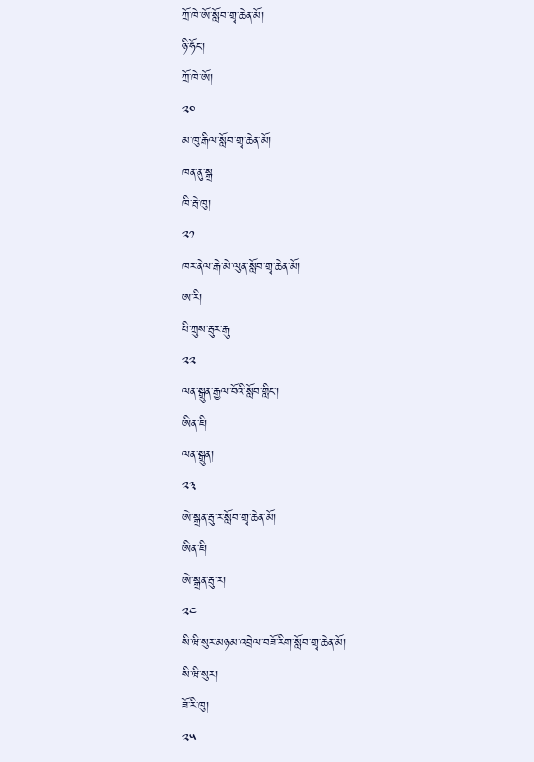ཀྲོ་ཁེ་ཨོ་སློབ་གྲྭ་ཆེན་མོ།
ཉི་ཧོང་།
ཀྲོ་ཁེ་ཨོ།
༢༠
མ་ཁུ་རྒིལ་སློབ་གྲྭ་ཆེན་མོ།
ཁན་ནུ་སྒྲ
ཁི་རྦེ་ཁུ།
༢༡
ཁར་ནེལ་རྒེ་མེ་ལུན་སློབ་གྲྭ་ཆེན་མོ།
ཨ་རི།
པི་ཀྲུས་རྦུར་རྒུ
༢༢
ལན་སྒྲུན་རྒྱལ་བོའི་སློབ་གླིང་།
ཨིན་ཇི།
ལན་སྒྲུན།
༢༣
ཨེ་སྒྲན་རྦུ་ར་སློབ་གྲྭ་ཆེན་མོ།
ཨིན་ཇི།
ཨེ་སྒྲན་རྦུ་ར།
༢༤
སི་ཝི་སུར་མཉམ་འབྲེལ་བཟོ་རིག་སློབ་གྲྭ་ཆེན་མོ།
སི་ཝི་སུར།
ཟོ་རི་ཁུ།
༢༥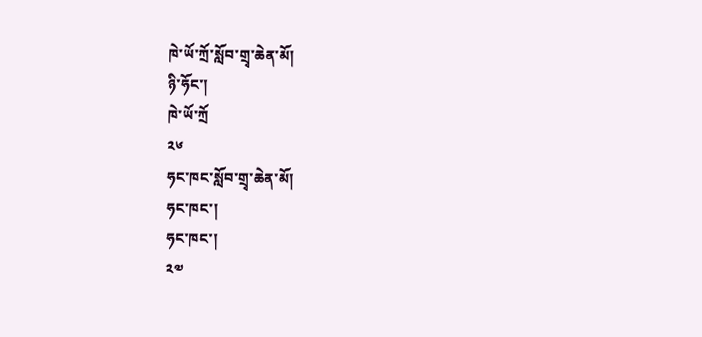ཁེ་ཡོ་ཀྲོ་སློབ་གྲྭ་ཆེན་མོ།
ཉི་ཧོང་།
ཁེ་ཡོ་ཀྲོ
༢༦
ཧང་ཁང་སློབ་གྲྭ་ཆེན་མོ།
ཧང་ཁང་།
ཧང་ཁང་།
༢༧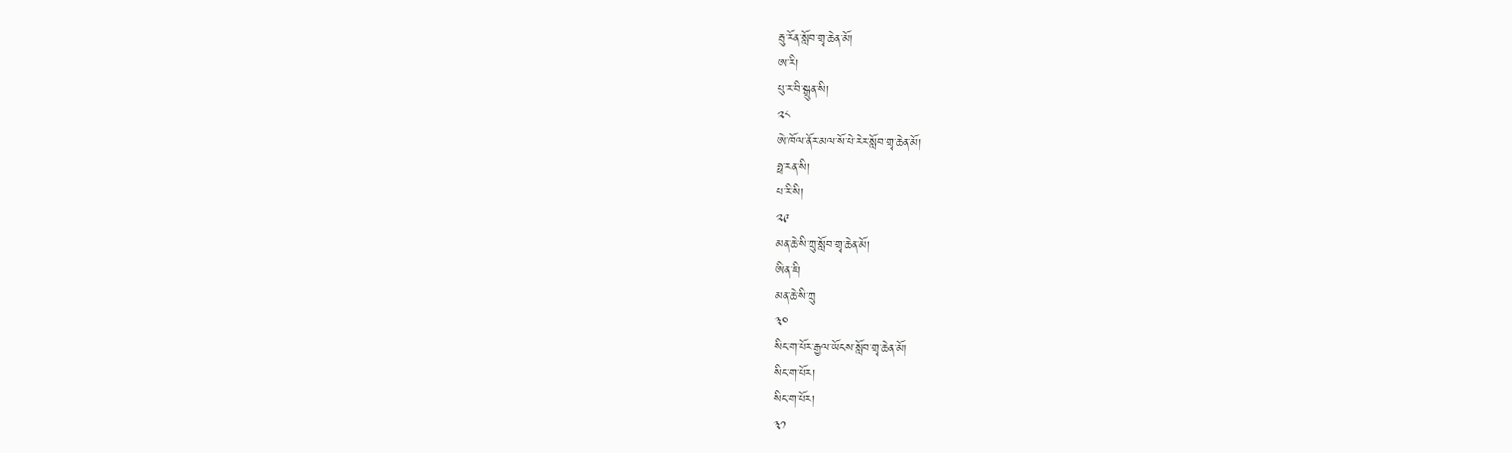རྦུ་རོན་སློབ་གྲྭ་ཆེན་མོ།
ཨ་རི།
པུ་ར་བི་སྒྲུན་སི།
༢༨
ཨེ་ཁོལ་ནོར་མལ་སོ་པེ་རེར་སློབ་གྲྭ་ཆེན་མོ།
ཧྥ་རན་སི།
པ་རི་སི།
༢༩
མན་ཆེ་སི་ཀྲུ་སློབ་གྲྭ་ཆེན་མོ།
ཨིན་ཇི།
མན་ཆེ་སི་ཀྲུ
༣༠
སིང་ག་པོར་རྒྱལ་ཡོངས་སློབ་གྲྭ་ཆེན་མོ།
སིང་ག་པོར།
སིང་ག་པོར།
༣༡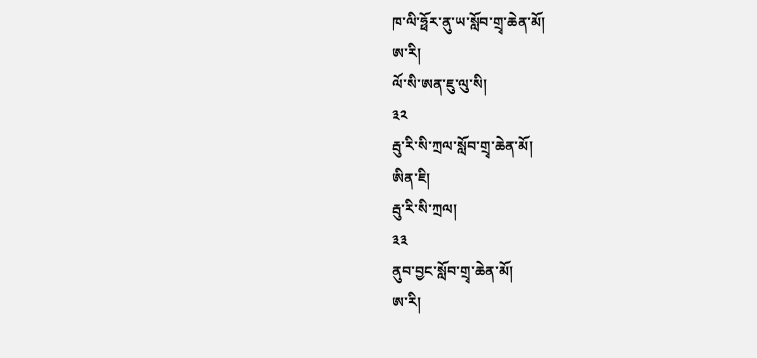ཁ་ལི་ཧྥོར་ནུ་ཡ་སློབ་གྲྭ་ཆེན་མོ།
ཨ་རི།
ལོ་སི་ཨན་ཇུ་ལུ་སི།
༣༢
རྦུ་རི་སི་ཀྲལ་སློབ་གྲྭ་ཆེན་མོ།
ཨིན་ཇི།
རྦུ་རི་སི་ཀྲལ།
༣༣
ནུབ་བྱང་སློབ་གྲྭ་ཆེན་མོ།
ཨ་རི།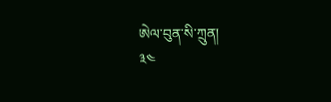ཨེལ་བུན་སི་ཀྲུན།
༣༤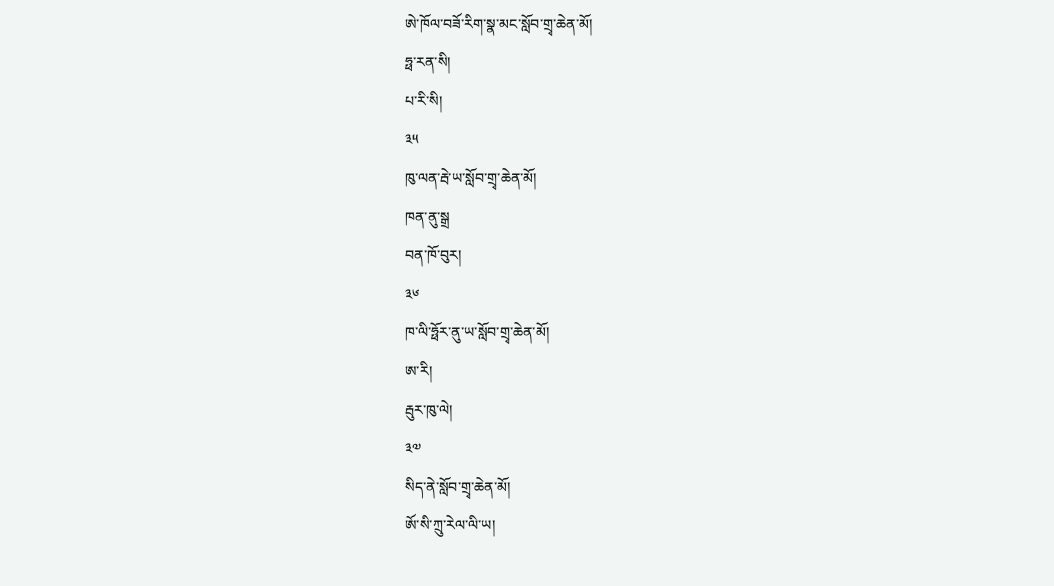ཨེ་ཁོལ་བཟོ་རིག་སྣ་མང་སློབ་གྲྭ་ཆེན་མོ།
ཧྥ་རན་སི།
པ་རི་སི།
༣༥
ཁུ་ལན་རྦེ་ཡ་སློབ་གྲྭ་ཆེན་མོ།
ཁན་ནུ་སྒྲ
བན་ཁོ་བུར།
༣༦
ཁ་ལི་ཧྥོར་ནུ་ཡ་སློབ་གྲྭ་ཆེན་མོ།
ཨ་རི།
རྦུར་ཁུ་ལེ།
༣༧
སིད་ནེ་སློབ་གྲྭ་ཆེན་མོ།
ཨོ་སི་ཀྲུ་རེལ་ལི་ཡ།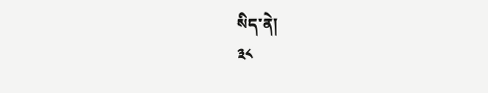སིད་ནེ།
༣༨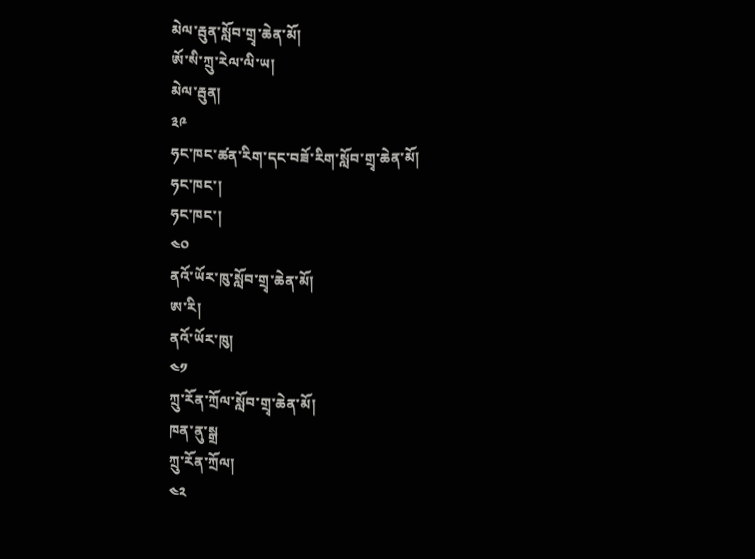མེལ་རྦུན་སློབ་གྲྭ་ཆེན་མོ།
ཨོ་སི་ཀྲུ་རེལ་ལི་ཡ།
མེལ་རྦུན།
༣༩
ཧང་ཁང་ཚན་རིག་དང་བཟོ་རིག་སློབ་གྲྭ་ཆེན་མོ།
ཧང་ཁང་།
ཧང་ཁང་།
༤༠
ནའོ་ཡོར་ཁུ་སློབ་གྲྭ་ཆེན་མོ།
ཨ་རི།
ནའོ་ཡོར་ཁུ།
༤༡
ཀྲུ་རོན་ཀྲོལ་སློབ་གྲྭ་ཆེན་མོ།
ཁན་ནུ་སྒྲ
ཀྲུ་རོན་ཀྲོལ།
༤༢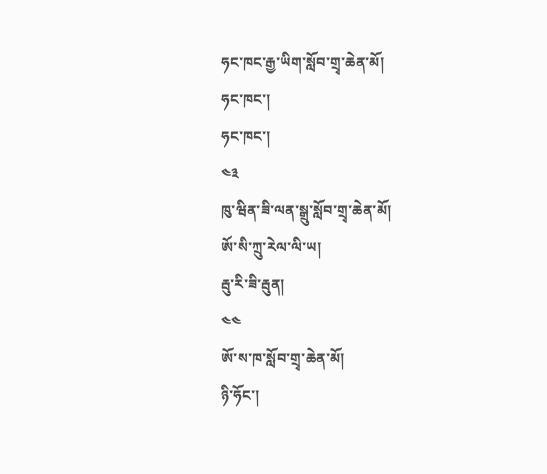ཧང་ཁང་རྒྱ་ཡིག་སློབ་གྲྭ་ཆེན་མོ།
ཧང་ཁང་།
ཧང་ཁང་།
༤༣
ཁུ་ཝིན་ཟི་ལན་སྒྲུ་སློབ་གྲྭ་ཆེན་མོ།
ཨོ་སི་ཀྲུ་རེལ་ལི་ཡ།
རྦུ་རི་ཟི་རྦུན།
༤༤
ཨོ་ས་ཁ་སློབ་གྲྭ་ཆེན་མོ།
ཉི་ཧོང་།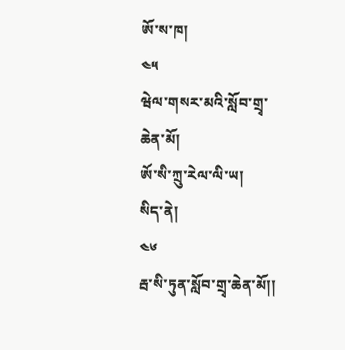ཨོ་ས་ཁ།
༤༥
ཝེལ་གསར་མའི་སློབ་གྲྭ་ཆེན་མོ།
ཨོ་སི་ཀྲུ་རེལ་ལི་ཡ།
སིད་ནེ།
༤༦
རྦ་སི་ཏུན་སློབ་གྲྭ་ཆེན་མོ།།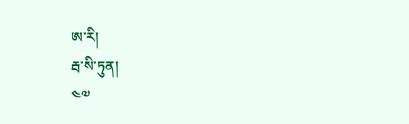ཨ་རི།
རྦ་སི་ཏུན།
༤༧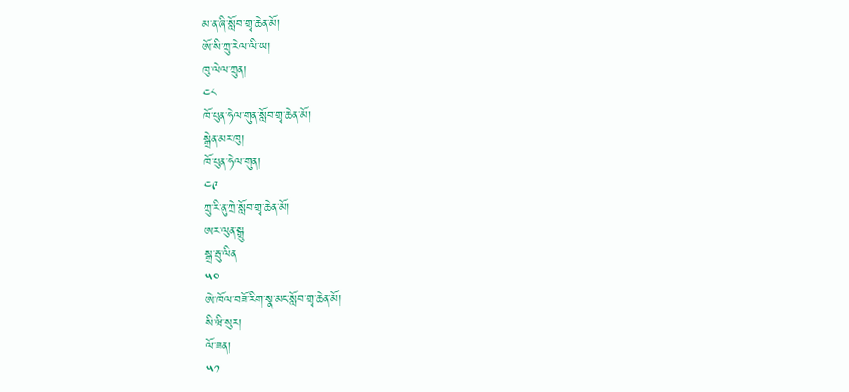མ་ན་ཞི་སློབ་གྲྭ་ཆེན་མོ།
ཨོ་སི་ཀྲུ་རེལ་ལི་ཡ།
ཁུ་ལེལ་ཀྲུན།
༤༨
ཁོ་པུན་ཧེལ་གུན་སློབ་གྲྭ་ཆེན་མོ།
སྒྲེན་མར་ཁུ།
ཁོ་པུན་ཧེལ་གུན།
༤༩
ཀྲུ་རི་ནུ་ཀྲེ་སློབ་གྲྭ་ཆེན་མོ།
ཨར་ལུན་སྒྲུ
སྒྲ་རྦུ་ལིན
༥༠
ཨེ་ཁོལ་བཟོ་རིག་སྣ་མང་སློབ་གྲྭ་ཆེན་མོ།
སི་ཝི་སུར།
ལོ་ཟན།
༥༡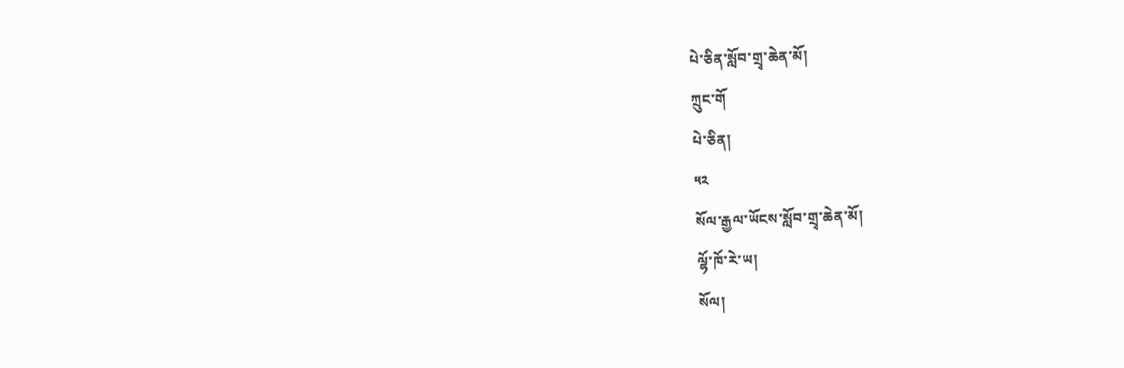པེ་ཅིན་སློབ་གྲྭ་ཆེན་མོ།
ཀྲུང་གོ
པེ་ཅིན།
༥༢
སོལ་རྒྱལ་ཡོངས་སློབ་གྲྭ་ཆེན་མོ།
ལྷོ་ཁོ་རེ་ཡ།
སོལ།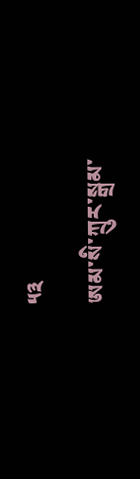༥༣
ཨམ་སི་ཀྲུར་སྒྲམ་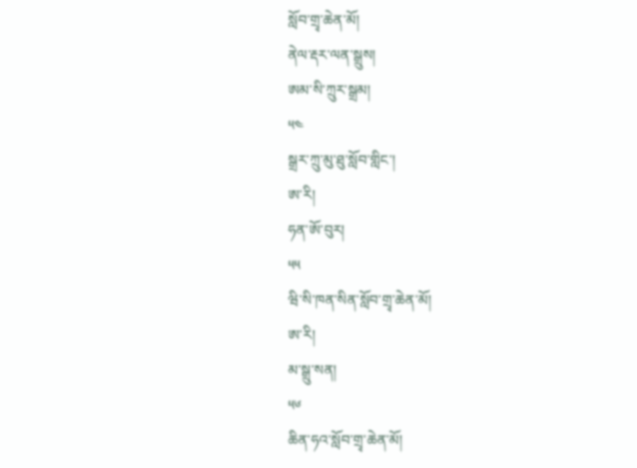སློབ་གྲྭ་ཆེན་མོ།
ནེལ་རྡར་ལན་སྒྲུས།
ཨམ་སི་ཀྲུར་སྒྲམ།
༥༤
སྒྲར་ཀྲུ་མུ་ཐུ་སློབ་གླིང་།
ཨ་རི།
ཧན་ཨོ་བུར།
༥༥
ཝི་སི་ཁན་སིན་སློབ་གྲྭ་ཆེན་མོ།
ཨ་རི།
མ་སྒྲུ་སན།
༥༦
ཆིན་ཧའ་སློབ་གྲྭ་ཆེན་མོ།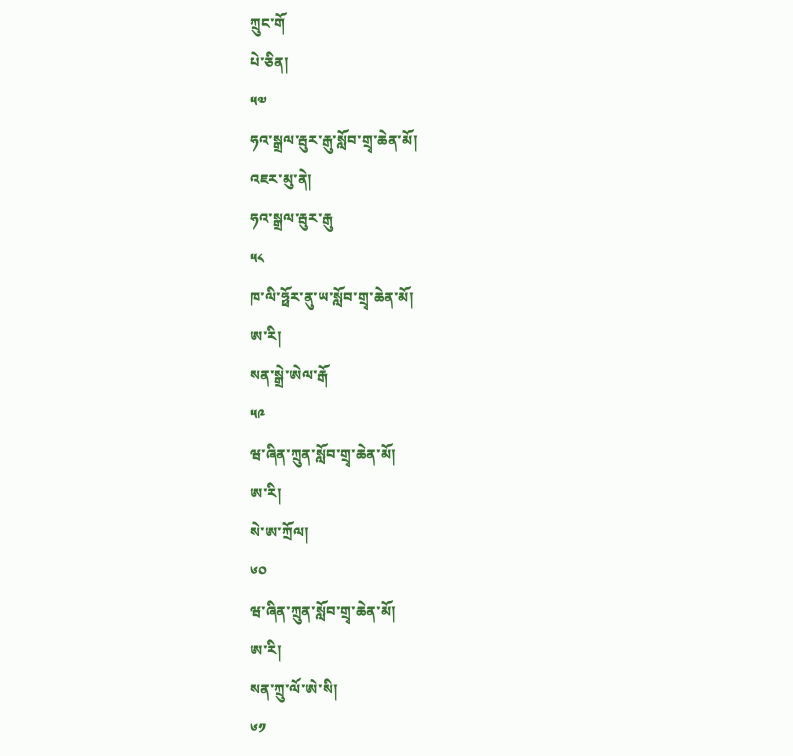ཀྲུང་གོ
པེ་ཅིན།
༥༧
ཧའ་སྒྲལ་རྦུར་རྒུ་སློབ་གྲྭ་ཆེན་མོ།
འཇར་མུ་ནེ།
ཧའ་སྒྲལ་རྦུར་རྒུ
༥༨
ཁ་ལི་ཧྥོར་ནུ་ཡ་སློབ་གྲྭ་ཆེན་མོ།
ཨ་རི།
སན་སྒྲེ་ཨེལ་རྒོ
༥༩
ཝ་ཞིན་ཀྲུན་སློབ་གྲྭ་ཆེན་མོ།
ཨ་རི།
སེ་ཨ་ཀྲོལ།
༦༠
ཝ་ཞིན་ཀྲུན་སློབ་གྲྭ་ཆེན་མོ།
ཨ་རི།
སན་ཀྲུ་ལོ་ཨེ་སི།
༦༡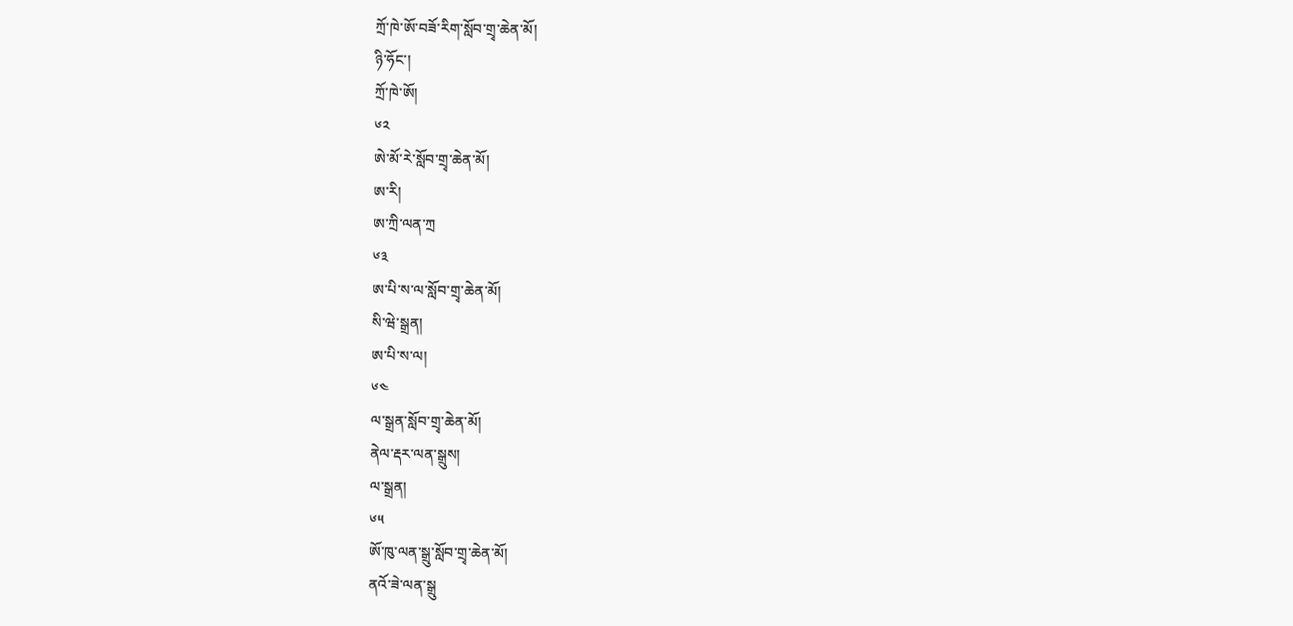ཀྲོ་ཁེ་ཨོ་བཟོ་རིག་སློབ་གྲྭ་ཆེན་མོ།
ཉི་ཧོང་།
ཀྲོ་ཁེ་ཨོ།
༦༢
ཨེ་མོ་རེ་སློབ་གྲྭ་ཆེན་མོ།
ཨ་རི།
ཨ་ཀྲི་ལན་ཀྲ
༦༣
ཨ་པི་ས་ལ་སློབ་གྲྭ་ཆེན་མོ།
སི་ཝེ་སྒྲན།
ཨ་པི་ས་ལ།
༦༤
ལ་སྒྲན་སློབ་གྲྭ་ཆེན་མོ།
ནེལ་རྡར་ལན་སྒྲུས།
ལ་སྒྲན།
༦༥
ཨོ་ཁུ་ལན་སྒྲུ་སློབ་གྲྭ་ཆེན་མོ།
ནའོ་ཟེ་ལན་སྒྲུ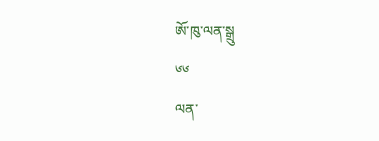ཨོ་ཁུ་ལན་སྒྲུ
༦༦
ལན་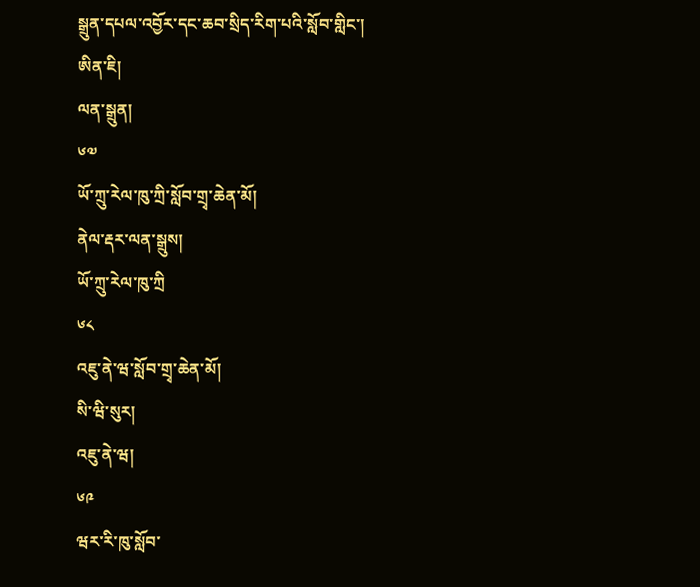སྒྲུན་དཔལ་འབྱོར་དང་ཆབ་སྲིད་རིག་པའི་སློབ་གླིང་།
ཨིན་ཇི།
ལན་སྒྲུན།
༦༧
ཡོ་ཀྲུ་རེལ་ཁུ་ཀྲི་སློབ་གྲྭ་ཆེན་མོ།
ནེལ་རྡར་ལན་སྒྲུས།
ཡོ་ཀྲུ་རེལ་ཁུ་ཀྲི
༦༨
འཇུ་ནེ་ཝ་སློབ་གྲྭ་ཆེན་མོ།
སི་ཝི་སུར།
འཇུ་ནེ་ཝ།
༦༩
ཝར་རི་ཁུ་སློབ་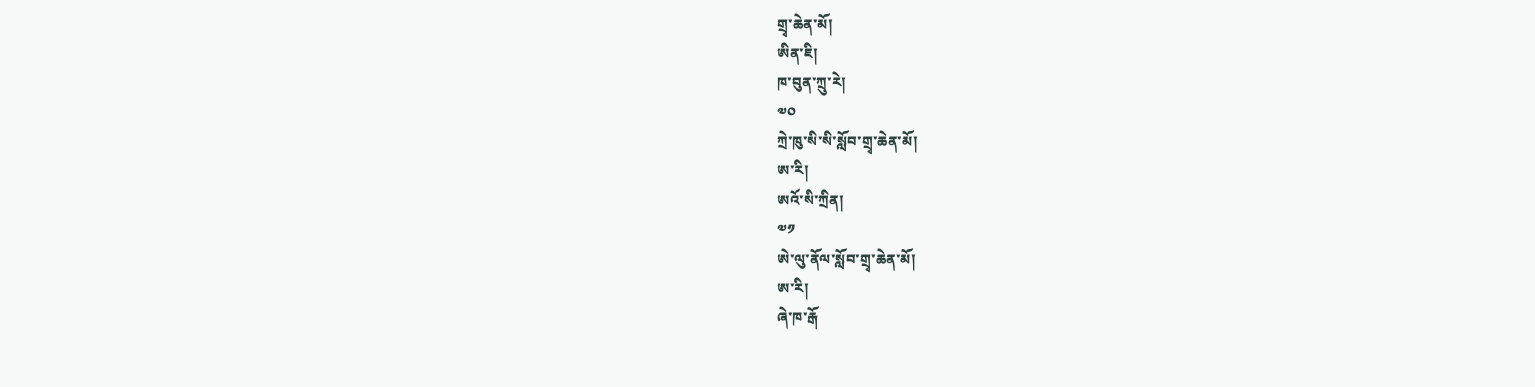གྲྭ་ཆེན་མོ།
ཨིན་ཇི།
ཁ་བུན་ཀྲུ་རེ།
༧༠
ཀྲེ་ཁུ་སི་སི་སློབ་གྲྭ་ཆེན་མོ།
ཨ་རི།
ཨའོ་སི་ཀྲིན།
༧༡
ཨེ་ལུ་ནོལ་སློབ་གྲྭ་ཆེན་མོ།
ཨ་རི།
ཞེ་ཁ་རྒོ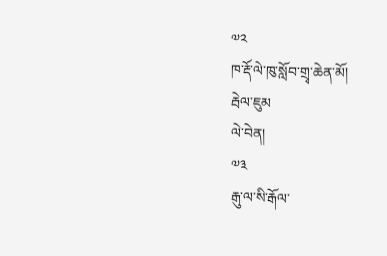༧༢
ཁ་རྡོ་ལེ་ཁུ་སློབ་གྲྭ་ཆེན་མོ།
རྦེལ་ཇུམ
ལེ་བེན།
༧༣
རྒུ་ལ་སི་རྒོལ་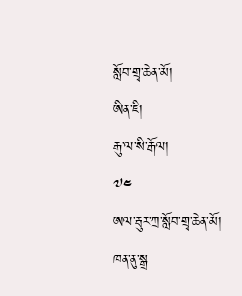སློབ་གྲྭ་ཆེན་མོ།
ཨིན་ཇི།
རྒུ་ལ་སི་རྒོལ།
༧༤
ཨལ་རྦུར་ཀྲ་སློབ་གྲྭ་ཆེན་མོ།
ཁན་ནུ་སྒྲ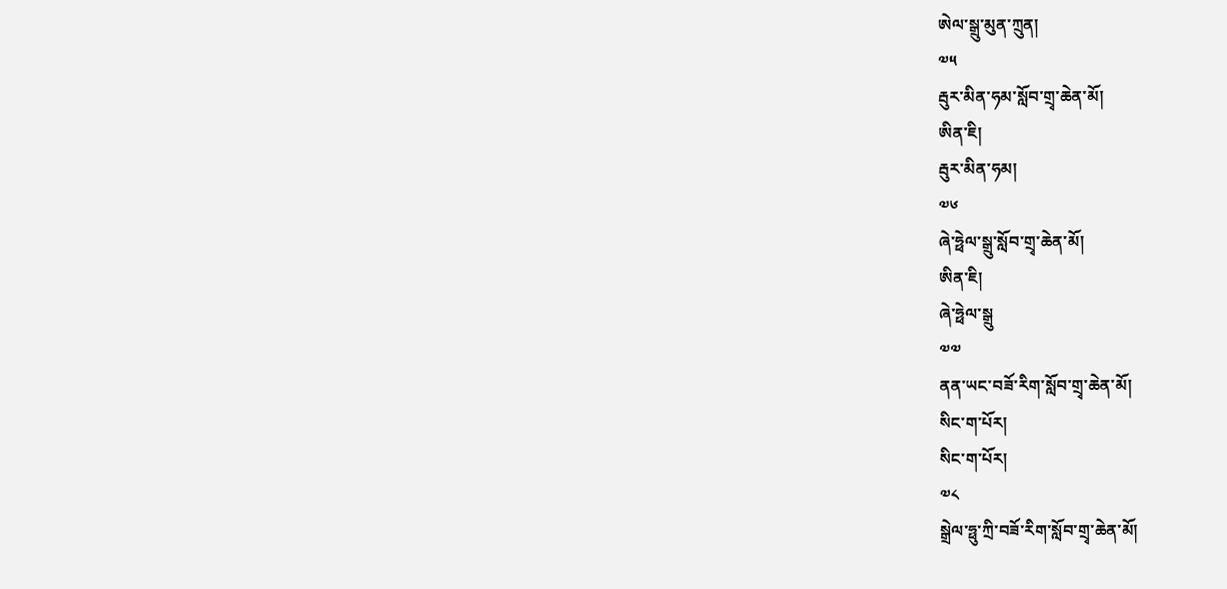ཨེལ་སྒྲུ་མུན་ཀྲུན།
༧༥
རྦུར་མིན་ཧམ་སློབ་གྲྭ་ཆེན་མོ།
ཨིན་ཇི།
རྦུར་མིན་ཧམ།
༧༦
ཞེ་ཧྥེལ་སྒྲུ་སློབ་གྲྭ་ཆེན་མོ།
ཨིན་ཇི།
ཞེ་ཧྥེལ་སྒྲུ
༧༧
ནན་ཡང་བཟོ་རིག་སློབ་གྲྭ་ཆེན་མོ།
སིང་ག་པོར།
སིང་ག་པོར།
༧༨
སྒྲེལ་ཧྥུ་ཀྲི་བཟོ་རིག་སློབ་གྲྭ་ཆེན་མོ།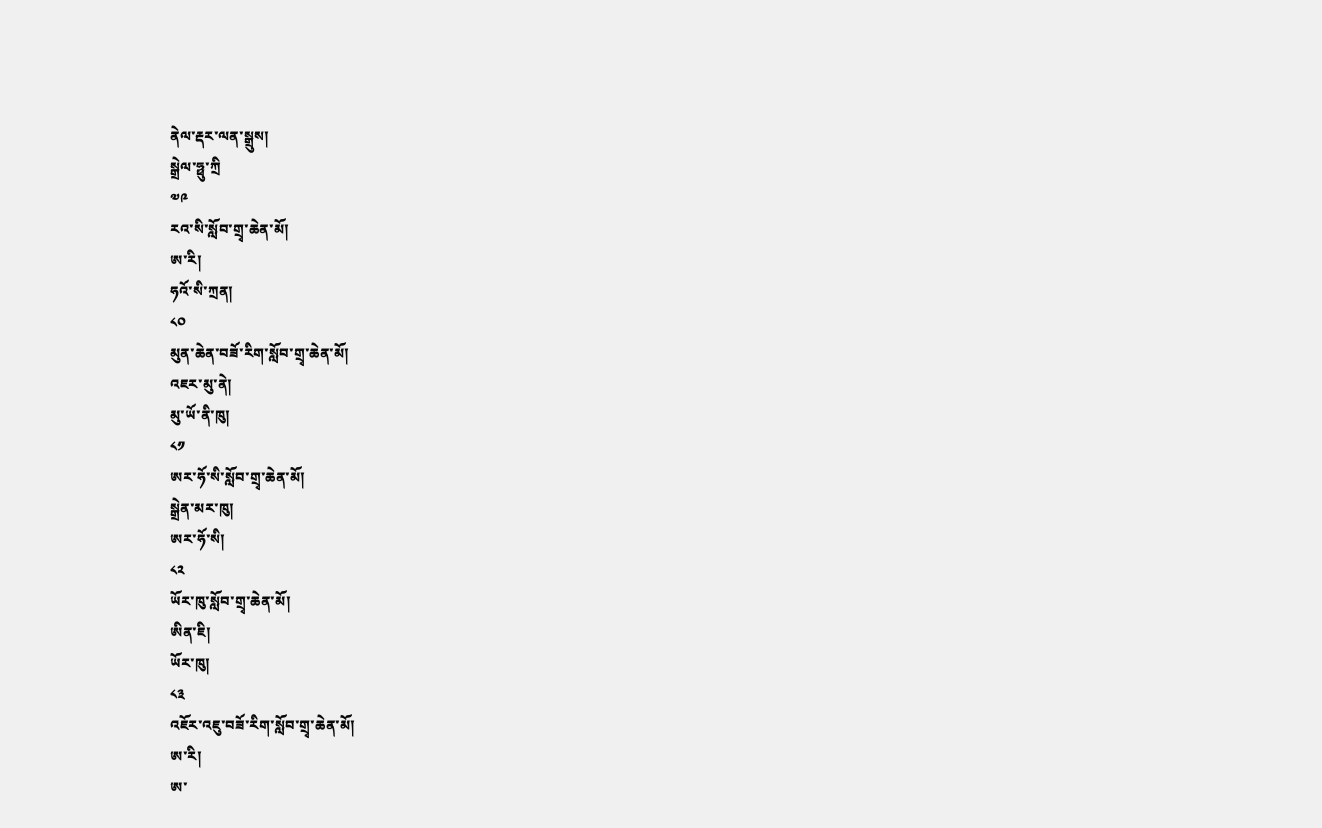ནེལ་རྡར་ལན་སྒྲུས།
སྒྲེལ་ཧྥུ་ཀྲི
༧༩
རའ་སི་སློབ་གྲྭ་ཆེན་མོ།
ཨ་རི།
ཧའོ་སི་ཀྲན།
༨༠
མུན་ཆེན་བཟོ་རིག་སློབ་གྲྭ་ཆེན་མོ།
འཇར་མུ་ནེ།
མུ་ཡོ་ནི་ཁུ།
༨༡
ཨར་ཧོ་སི་སློབ་གྲྭ་ཆེན་མོ།
སྒྲེན་མར་ཁུ།
ཨར་ཧོ་སི།
༨༢
ཡོར་ཁུ་སློབ་གྲྭ་ཆེན་མོ།
ཨིན་ཇི།
ཡོར་ཁུ།
༨༣
འཇོར་འཇུ་བཟོ་རིག་སློབ་གྲྭ་ཆེན་མོ།
ཨ་རི།
ཨ་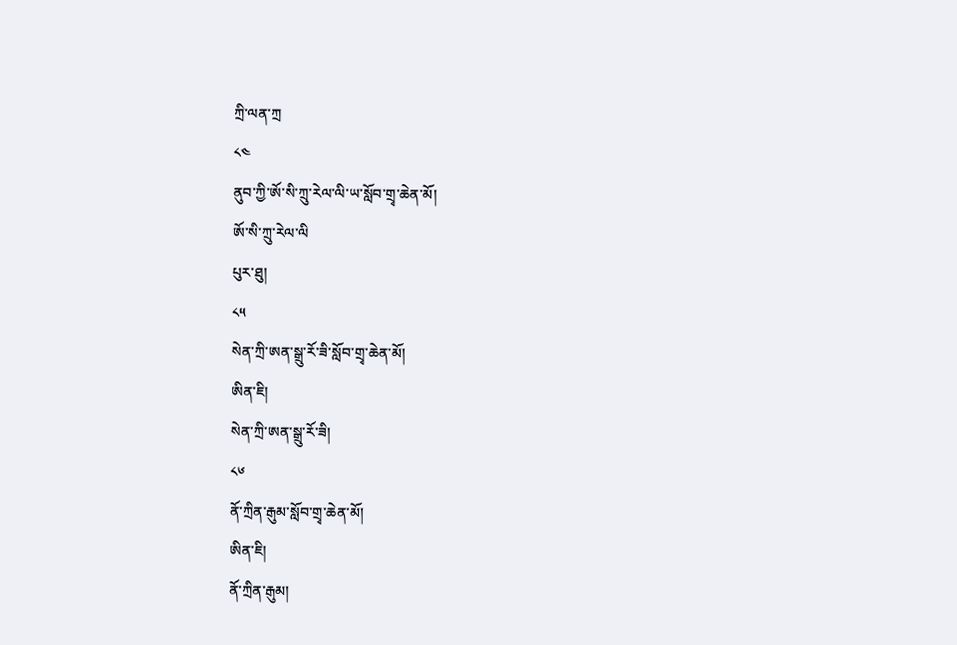ཀྲི་ལན་ཀྲ
༨༤
ནུབ་ཀྱི་ཨོ་སི་ཀྲུ་རེལ་ལི་ཡ་སློབ་གྲྭ་ཆེན་མོ།
ཨོ་སི་ཀྲུ་རེལ་ལི
པུར་ཐུ།
༨༥
སེན་ཀྲི་ཨན་སྒྲུ་རོ་ཟི་སློབ་གྲྭ་ཆེན་མོ།
ཨིན་ཇི།
སེན་ཀྲི་ཨན་སྒྲུ་རོ་ཟི།
༨༦
ནོ་ཀྲིན་རྒུམ་སློབ་གྲྭ་ཆེན་མོ།
ཨིན་ཇི།
ནོ་ཀྲིན་རྒུམ།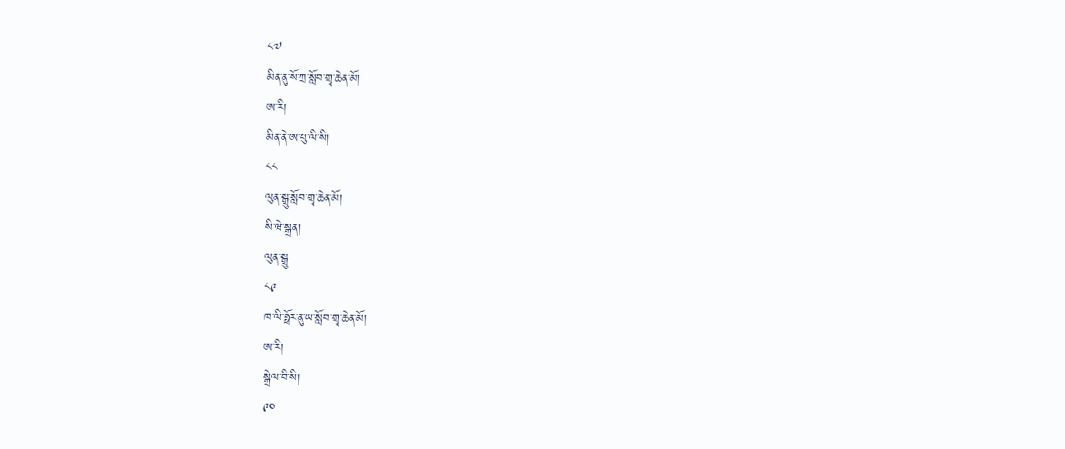༨༧
མིན་ནུ་སོ་ཀྲ་སློབ་གྲྭ་ཆེན་མོ།
ཨ་རི།
མིན་ནེ་ཨ་པུ་ལི་སི།
༨༨
ལུན་སྒྲུ་སློབ་གྲྭ་ཆེན་མོ།
སི་ཝེ་སྒྲན།
ལུན་སྒྲུ
༨༩
ཁ་ལི་ཧྥོར་ནུ་ཡ་སློབ་གྲྭ་ཆེན་མོ།
ཨ་རི།
སྒྲེལ་བི་སི།
༩༠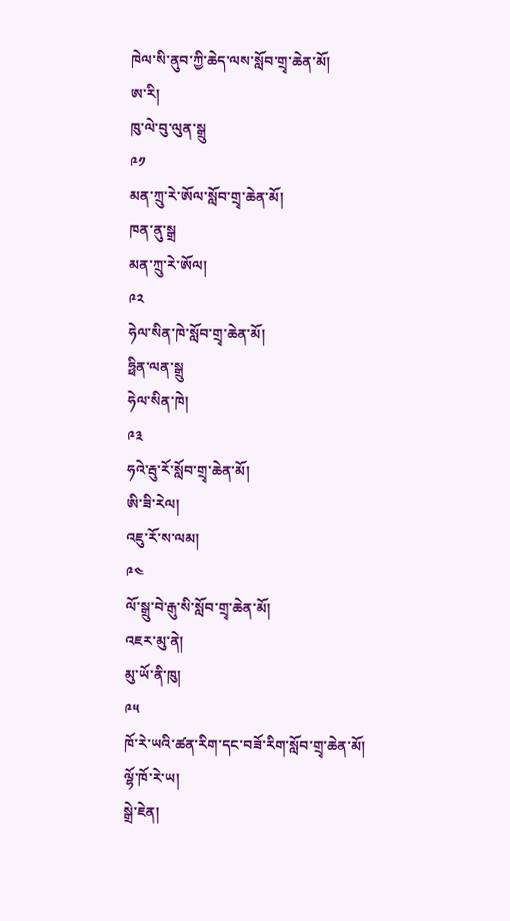ཁེལ་སི་ནུབ་ཀྱི་ཆེད་ལས་སློབ་གྲྭ་ཆེན་མོ།
ཨ་རི།
ཁུ་ལེ་བུ་ལུན་སྒྲུ
༩༡
མན་ཀྲུ་རེ་ཨོལ་སློབ་གྲྭ་ཆེན་མོ།
ཁན་ནུ་སྒྲ
མན་ཀྲུ་རེ་ཨོལ།
༩༢
ཧེལ་སིན་ཁེ་སློབ་གྲྭ་ཆེན་མོ།
ཧྥིན་ལན་སྒྲུ
ཧེལ་སིན་ཁེ།
༩༣
ཧའེ་རྦུ་རོ་སློབ་གྲྭ་ཆེན་མོ།
ཨི་ཟི་རེལ།
འཇུ་རོ་ས་ལམ།
༩༤
ལོ་སྒྲུ་བེ་རྒུ་སི་སློབ་གྲྭ་ཆེན་མོ།
འཇར་མུ་ནེ།
མུ་ཡོ་ནི་ཁུ།
༩༥
ཁོ་རེ་ཡའི་ཚན་རིག་དང་བཟོ་རིག་སློབ་གྲྭ་ཆེན་མོ།
ལྷོ་ཁོ་རེ་ཡ།
སྒྲེ་ཇེན།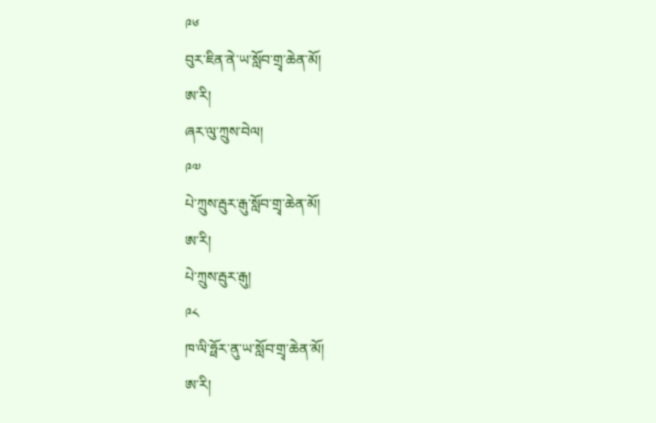༩༦
བུར་ཇིན་ནེ་ཡ་སློབ་གྲྭ་ཆེན་མོ།
ཨ་རི།
ཞར་ལུ་ཀྲུས་བེལ།
༩༧
པེ་ཀྲུས་རྦུར་རྒུ་སློབ་གྲྭ་ཆེན་མོ།
ཨ་རི།
པེ་ཀྲུས་རྦུར་རྒུ།
༩༨
ཁ་ལི་ཧྥོར་ནུ་ཡ་སློབ་གྲྭ་ཆེན་མོ།
ཨ་རི།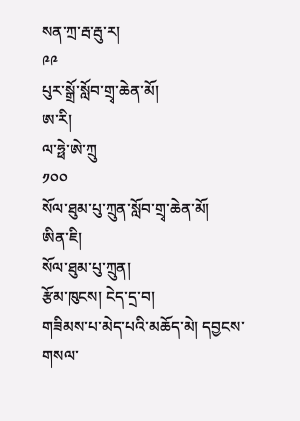སན་ཀྲ་རྦ་རྦུ་ར།
༩༩
པུར་སྒྲོ་སློབ་གྲྭ་ཆེན་མོ།
ཨ་རི།
ལ་ཧྥེ་ཨེ་ཀྲུ
༡༠༠
སོལ་ཐུམ་པུ་ཀྲུན་སློབ་གྲྭ་ཆེན་མོ།
ཨིན་ཇི།
སོལ་ཐུམ་པུ་ཀྲུན།
རྩོམ་ཁུངས། ངེད་དྲ་བ།
གཟིམས་པ་མེད་པའི་མཆོད་མེ། དབྱངས་གསལ་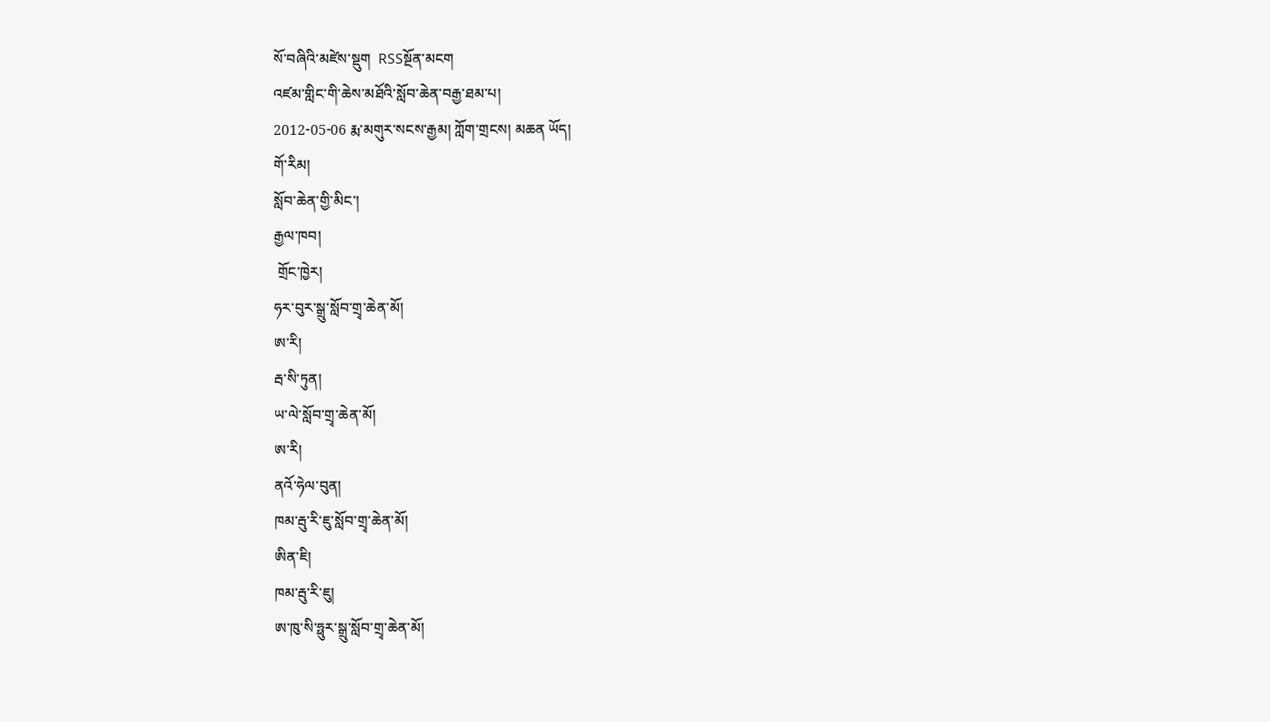སོ་བཞིའི་མཛེས་སྡུག  RSSསྔོན་མངག
འཛམ་གླིང་གི་ཆེས་མཐོའི་སློབ་ཆེན་བརྒྱ་ཐམ་པ།
2012-05-06 རྨ་མགུར་སངས་རྒྱམ། ཀློག་གྲངས། མཆན ཡོད།
གོ་རིམ།
སློབ་ཆེན་གྱི་མིང་།
རྒྱལ་ཁབ།
 གྲོང་ཁྱེར།
ཧར་བུར་སྒྲུ་སློབ་གྲྭ་ཆེན་མོ།
ཨ་རི།
རྦ་སི་ཏུན།
ཡ་ལེ་སློབ་གྲྭ་ཆེན་མོ།
ཨ་རི།
ནའོ་ཧེལ་བུན།
ཁམ་རྦུ་རི་ཇུ་སློབ་གྲྭ་ཆེན་མོ།
ཨིན་ཇི།
ཁམ་རྦུ་རི་ཇུ།
ཨ་ཁུ་སི་ཧྥུར་སྒྲུ་སློབ་གྲྭ་ཆེན་མོ།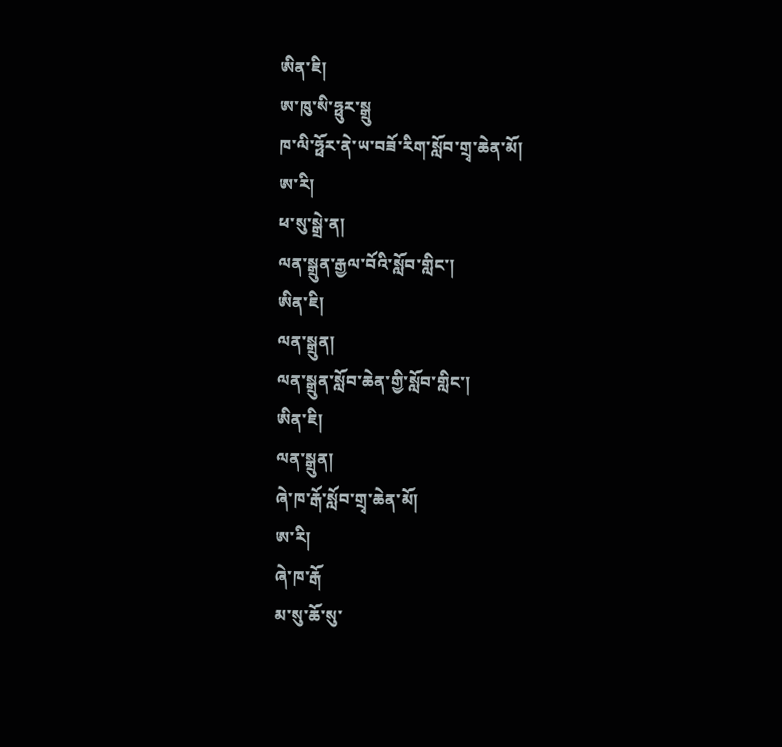ཨིན་ཇི།
ཨ་ཁུ་སི་ཧྥུར་སྒྲུ
ཁ་ལི་ཧྥོར་ནེ་ཡ་བཟོ་རིག་སློབ་གྲྭ་ཆེན་མོ།
ཨ་རི།
ཕ་སུ་སྒྲེ་ན།
ལན་སྒྲུན་རྒྱལ་བོའི་སློབ་གླིང་།
ཨིན་ཇི།
ལན་སྒྲུན།
ལན་སྒྲུན་སློབ་ཆེན་གྱི་སློབ་གླིང་།
ཨིན་ཇི།
ལན་སྒྲུན།
ཞེ་ཁ་རྒོ་སློབ་གྲྭ་ཆེན་མོ།
ཨ་རི།
ཞེ་ཁ་རྒོ
མ་སུ་ཆོ་སུ་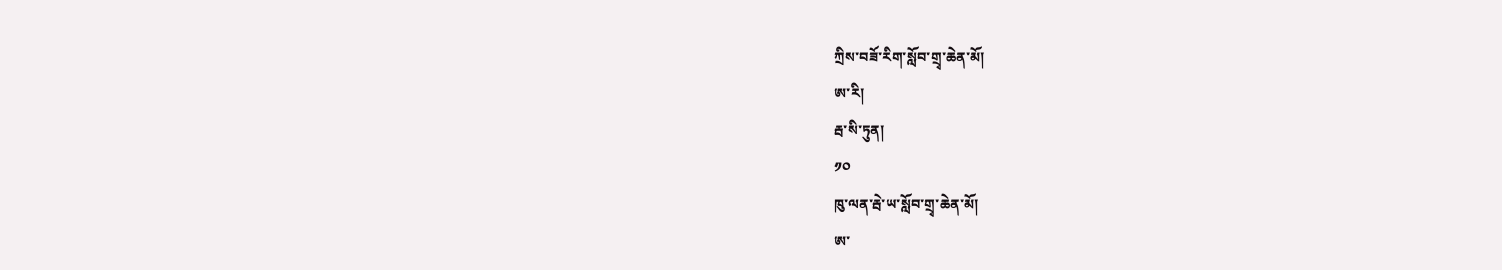ཀྲིས་བཟོ་རིག་སློབ་གྲྭ་ཆེན་མོ།
ཨ་རི།
རྦ་སི་ཏུན།
༡༠
ཁུ་ལན་རྦེ་ཡ་སློབ་གྲྭ་ཆེན་མོ།
ཨ་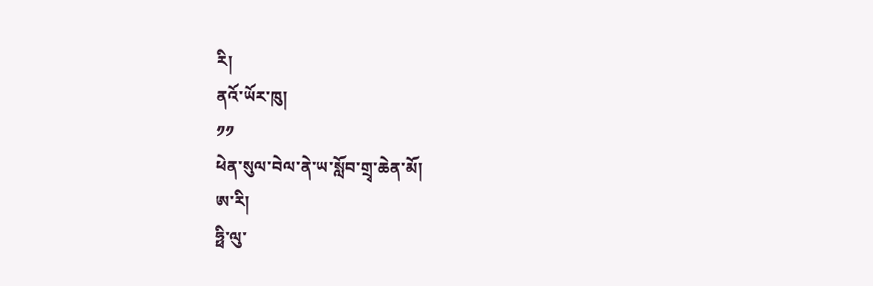རི།
ནའོ་ཡོར་ཁུ།
༡༡
ཕེན་སུལ་བེལ་ནེ་ཡ་སློབ་གྲྭ་ཆེན་མོ།
ཨ་རི།
ཧྥི་ལུ་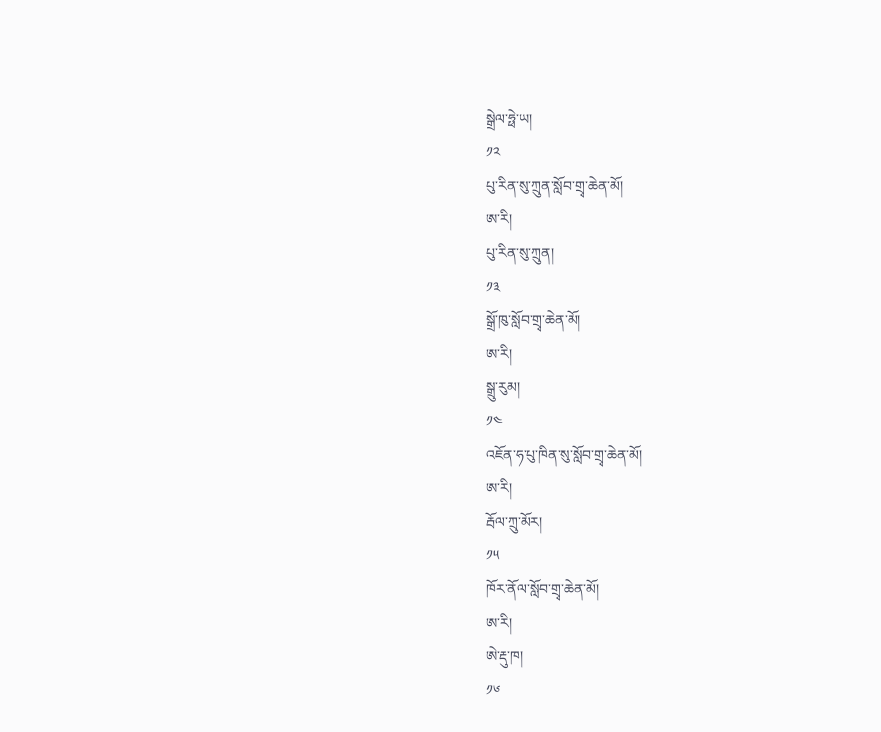སྒྲེལ་ཧྥེ་ཡ།
༡༢
པུ་རིན་སུ་ཀྲུན་སློབ་གྲྭ་ཆེན་མོ།
ཨ་རི།
པུ་རིན་སུ་ཀྲུན།
༡༣
སྒྲོ་ཁུ་སློབ་གྲྭ་ཆེན་མོ།
ཨ་རི།
སྒྲུ་རུམ།
༡༤
འཇོན་ཧ་པུ་ཁིན་སུ་སློབ་གྲྭ་ཆེན་མོ།
ཨ་རི།
རྦོལ་ཀྲུ་མོར།
༡༥
ཁོར་ནོལ་སློབ་གྲྭ་ཆེན་མོ།
ཨ་རི།
ཨེ་རྡུ་ཁ།
༡༦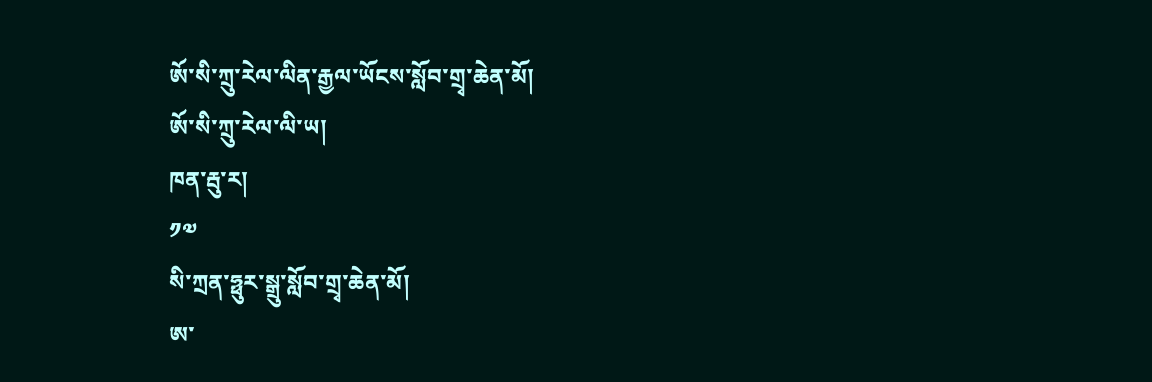ཨོ་སི་ཀྲུ་རེལ་ལིན་རྒྱལ་ཡོངས་སློབ་གྲྭ་ཆེན་མོ།
ཨོ་སི་ཀྲུ་རེལ་ལི་ཡ།
ཁན་རྦུ་ར།
༡༧
སི་ཀྲན་ཧྥུར་སྒྲུ་སློབ་གྲྭ་ཆེན་མོ།
ཨ་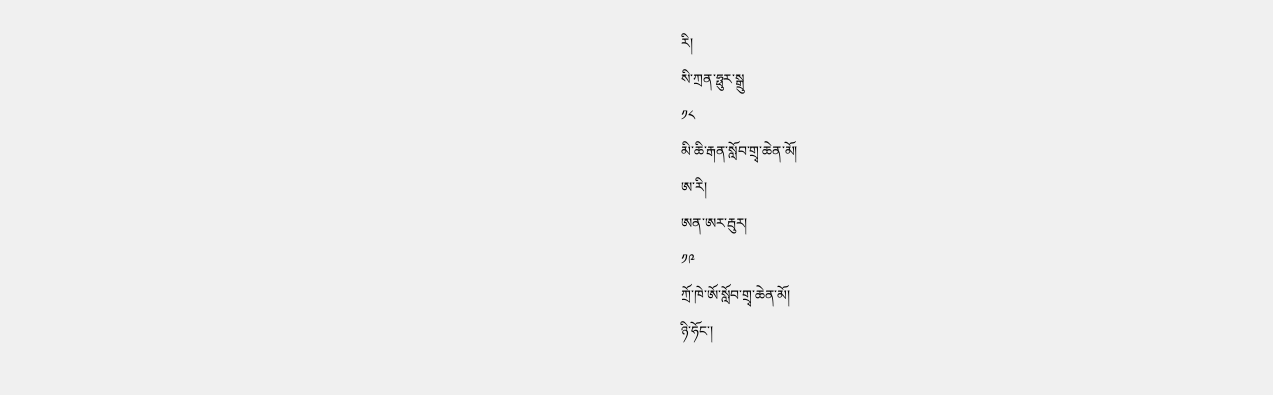རི།
སི་ཀྲན་ཧྥུར་སྒྲུ
༡༨
མི་ཆི་རྒན་སློབ་གྲྭ་ཆེན་མོ།
ཨ་རི།
ཨན་ཨར་རྦུར།
༡༩
ཀྲོ་ཁེ་ཨོ་སློབ་གྲྭ་ཆེན་མོ།
ཉི་ཧོང་།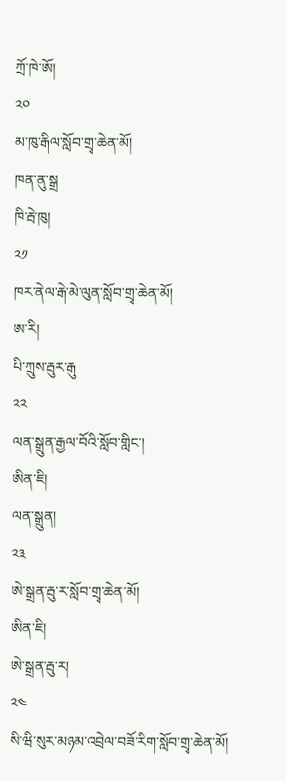ཀྲོ་ཁེ་ཨོ།
༢༠
མ་ཁུ་རྒིལ་སློབ་གྲྭ་ཆེན་མོ།
ཁན་ནུ་སྒྲ
ཁི་རྦེ་ཁུ།
༢༡
ཁར་ནེལ་རྒེ་མེ་ལུན་སློབ་གྲྭ་ཆེན་མོ།
ཨ་རི།
པི་ཀྲུས་རྦུར་རྒུ
༢༢
ལན་སྒྲུན་རྒྱལ་བོའི་སློབ་གླིང་།
ཨིན་ཇི།
ལན་སྒྲུན།
༢༣
ཨེ་སྒྲན་རྦུ་ར་སློབ་གྲྭ་ཆེན་མོ།
ཨིན་ཇི།
ཨེ་སྒྲན་རྦུ་ར།
༢༤
སི་ཝི་སུར་མཉམ་འབྲེལ་བཟོ་རིག་སློབ་གྲྭ་ཆེན་མོ།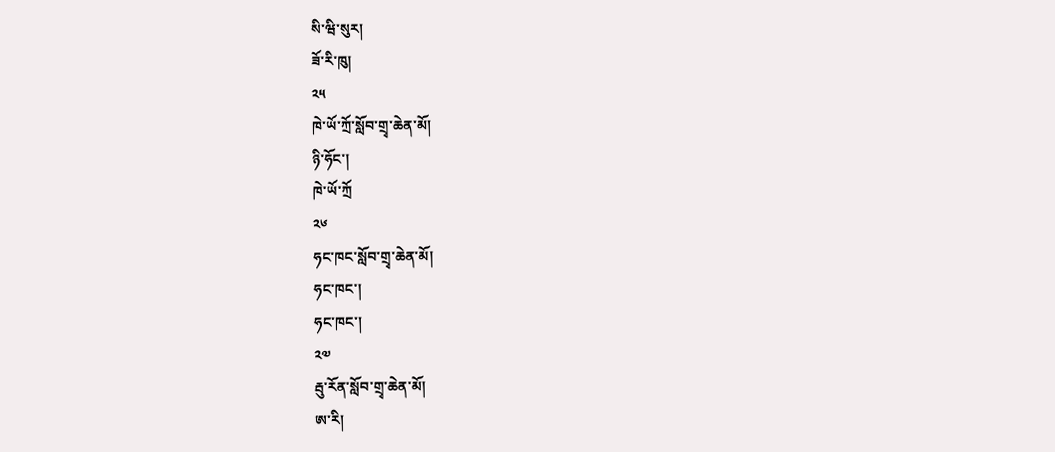སི་ཝི་སུར།
ཟོ་རི་ཁུ།
༢༥
ཁེ་ཡོ་ཀྲོ་སློབ་གྲྭ་ཆེན་མོ།
ཉི་ཧོང་།
ཁེ་ཡོ་ཀྲོ
༢༦
ཧང་ཁང་སློབ་གྲྭ་ཆེན་མོ།
ཧང་ཁང་།
ཧང་ཁང་།
༢༧
རྦུ་རོན་སློབ་གྲྭ་ཆེན་མོ།
ཨ་རི།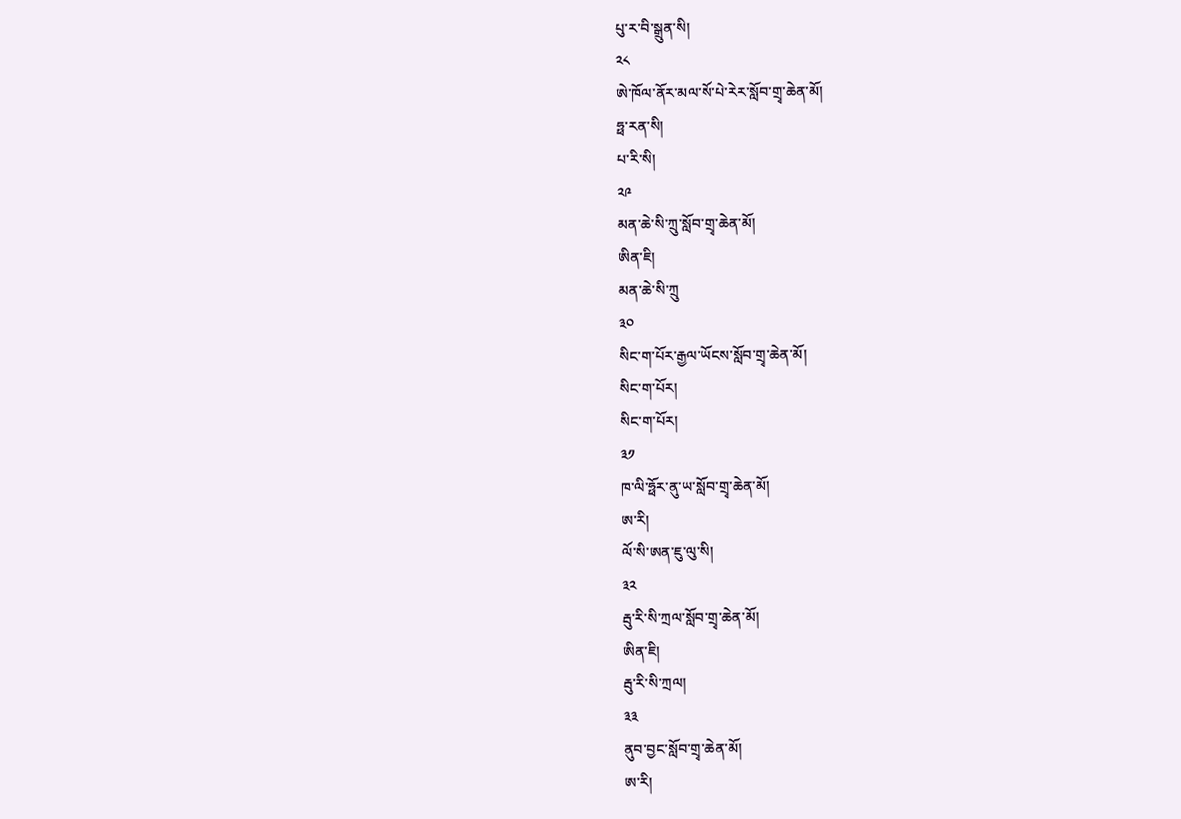པུ་ར་བི་སྒྲུན་སི།
༢༨
ཨེ་ཁོལ་ནོར་མལ་སོ་པེ་རེར་སློབ་གྲྭ་ཆེན་མོ།
ཧྥ་རན་སི།
པ་རི་སི།
༢༩
མན་ཆེ་སི་ཀྲུ་སློབ་གྲྭ་ཆེན་མོ།
ཨིན་ཇི།
མན་ཆེ་སི་ཀྲུ
༣༠
སིང་ག་པོར་རྒྱལ་ཡོངས་སློབ་གྲྭ་ཆེན་མོ།
སིང་ག་པོར།
སིང་ག་པོར།
༣༡
ཁ་ལི་ཧྥོར་ནུ་ཡ་སློབ་གྲྭ་ཆེན་མོ།
ཨ་རི།
ལོ་སི་ཨན་ཇུ་ལུ་སི།
༣༢
རྦུ་རི་སི་ཀྲལ་སློབ་གྲྭ་ཆེན་མོ།
ཨིན་ཇི།
རྦུ་རི་སི་ཀྲལ།
༣༣
ནུབ་བྱང་སློབ་གྲྭ་ཆེན་མོ།
ཨ་རི།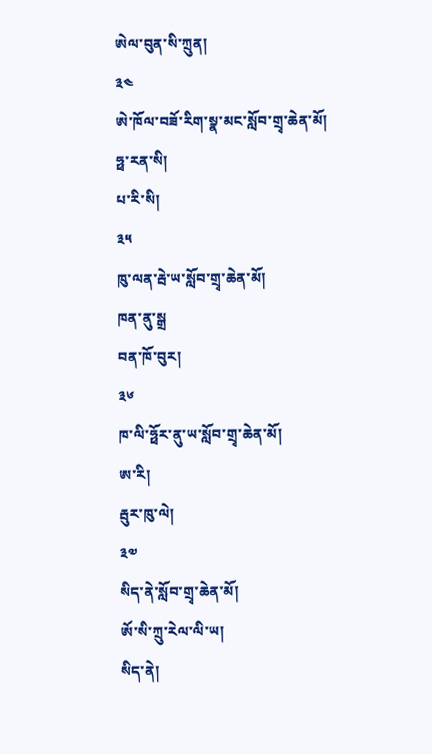ཨེལ་བུན་སི་ཀྲུན།
༣༤
ཨེ་ཁོལ་བཟོ་རིག་སྣ་མང་སློབ་གྲྭ་ཆེན་མོ།
ཧྥ་རན་སི།
པ་རི་སི།
༣༥
ཁུ་ལན་རྦེ་ཡ་སློབ་གྲྭ་ཆེན་མོ།
ཁན་ནུ་སྒྲ
བན་ཁོ་བུར།
༣༦
ཁ་ལི་ཧྥོར་ནུ་ཡ་སློབ་གྲྭ་ཆེན་མོ།
ཨ་རི།
རྦུར་ཁུ་ལེ།
༣༧
སིད་ནེ་སློབ་གྲྭ་ཆེན་མོ།
ཨོ་སི་ཀྲུ་རེལ་ལི་ཡ།
སིད་ནེ།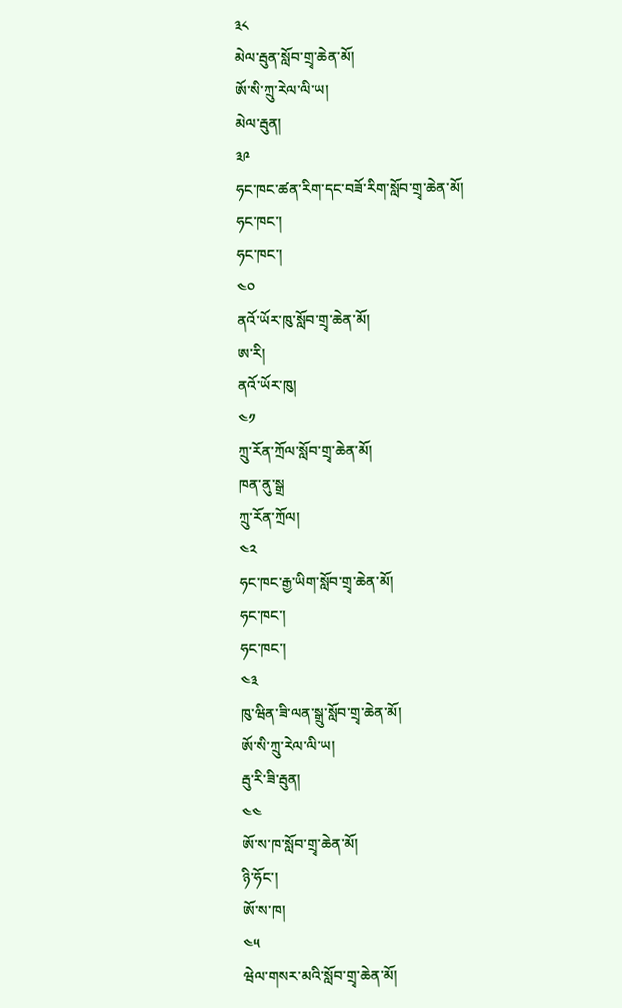༣༨
མེལ་རྦུན་སློབ་གྲྭ་ཆེན་མོ།
ཨོ་སི་ཀྲུ་རེལ་ལི་ཡ།
མེལ་རྦུན།
༣༩
ཧང་ཁང་ཚན་རིག་དང་བཟོ་རིག་སློབ་གྲྭ་ཆེན་མོ།
ཧང་ཁང་།
ཧང་ཁང་།
༤༠
ནའོ་ཡོར་ཁུ་སློབ་གྲྭ་ཆེན་མོ།
ཨ་རི།
ནའོ་ཡོར་ཁུ།
༤༡
ཀྲུ་རོན་ཀྲོལ་སློབ་གྲྭ་ཆེན་མོ།
ཁན་ནུ་སྒྲ
ཀྲུ་རོན་ཀྲོལ།
༤༢
ཧང་ཁང་རྒྱ་ཡིག་སློབ་གྲྭ་ཆེན་མོ།
ཧང་ཁང་།
ཧང་ཁང་།
༤༣
ཁུ་ཝིན་ཟི་ལན་སྒྲུ་སློབ་གྲྭ་ཆེན་མོ།
ཨོ་སི་ཀྲུ་རེལ་ལི་ཡ།
རྦུ་རི་ཟི་རྦུན།
༤༤
ཨོ་ས་ཁ་སློབ་གྲྭ་ཆེན་མོ།
ཉི་ཧོང་།
ཨོ་ས་ཁ།
༤༥
ཝེལ་གསར་མའི་སློབ་གྲྭ་ཆེན་མོ།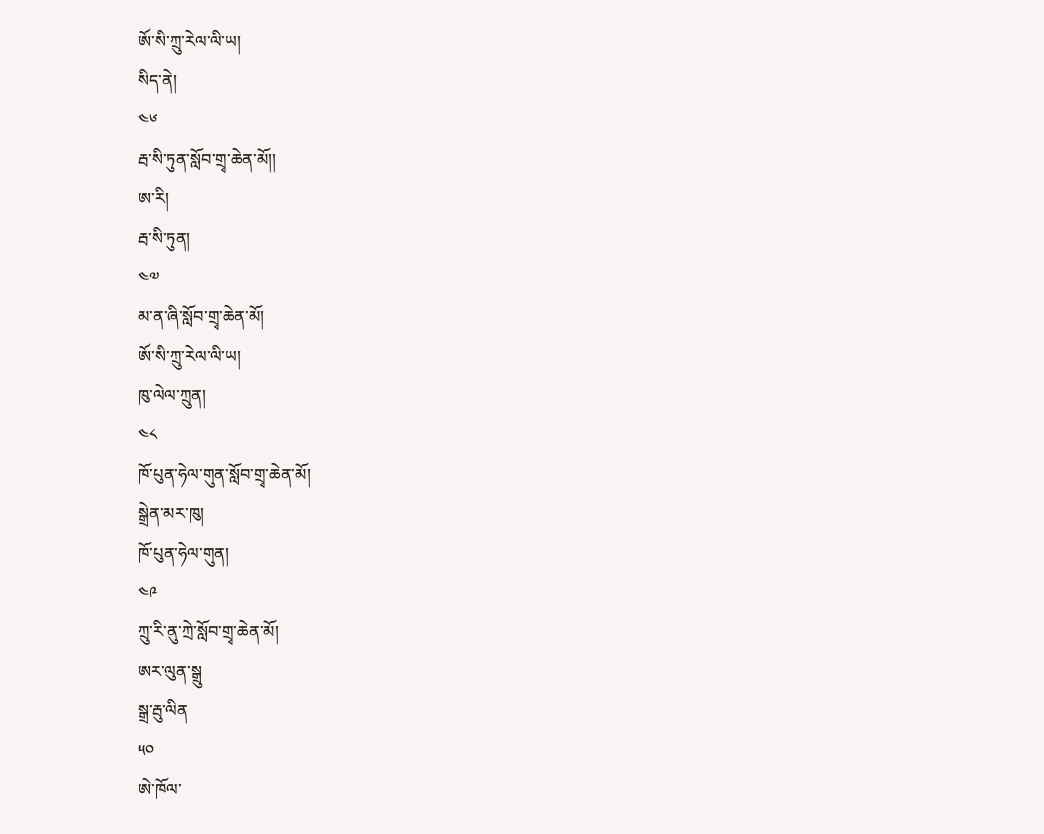ཨོ་སི་ཀྲུ་རེལ་ལི་ཡ།
སིད་ནེ།
༤༦
རྦ་སི་ཏུན་སློབ་གྲྭ་ཆེན་མོ།།
ཨ་རི།
རྦ་སི་ཏུན།
༤༧
མ་ན་ཞི་སློབ་གྲྭ་ཆེན་མོ།
ཨོ་སི་ཀྲུ་རེལ་ལི་ཡ།
ཁུ་ལེལ་ཀྲུན།
༤༨
ཁོ་པུན་ཧེལ་གུན་སློབ་གྲྭ་ཆེན་མོ།
སྒྲེན་མར་ཁུ།
ཁོ་པུན་ཧེལ་གུན།
༤༩
ཀྲུ་རི་ནུ་ཀྲེ་སློབ་གྲྭ་ཆེན་མོ།
ཨར་ལུན་སྒྲུ
སྒྲ་རྦུ་ལིན
༥༠
ཨེ་ཁོལ་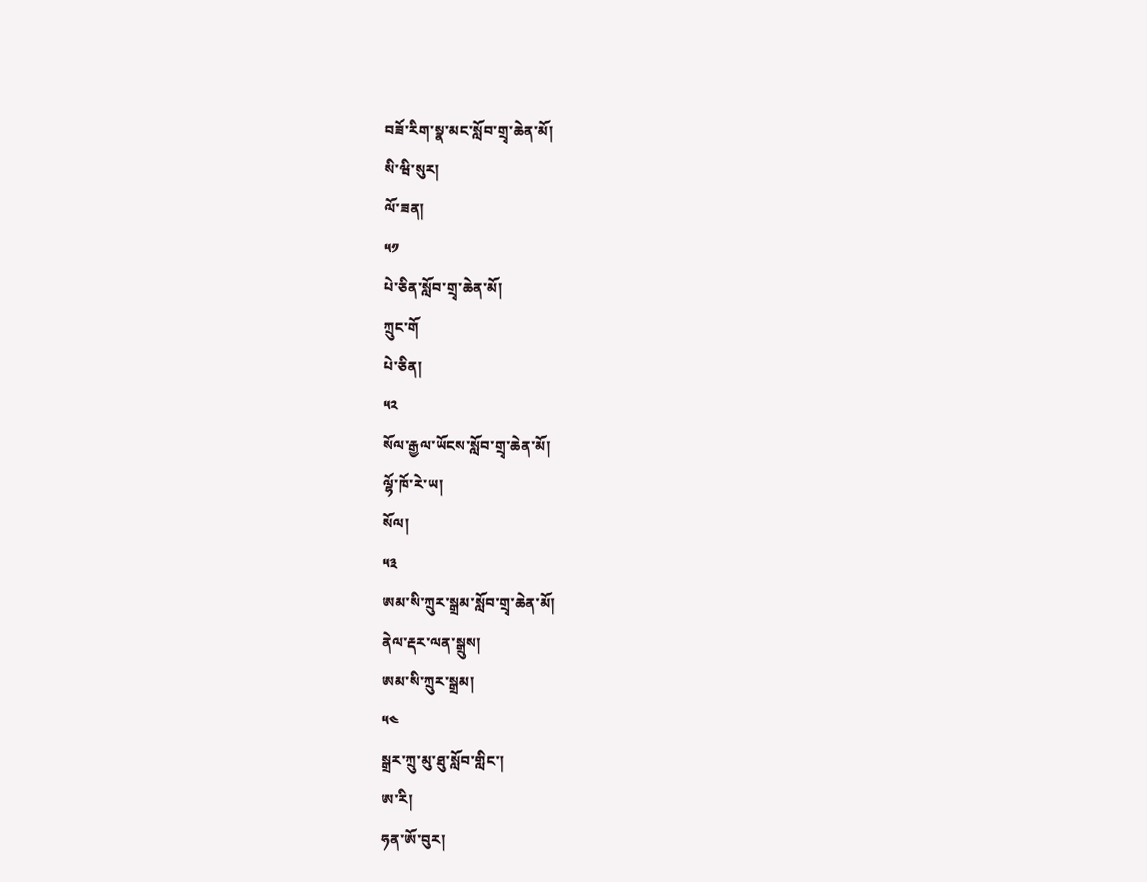བཟོ་རིག་སྣ་མང་སློབ་གྲྭ་ཆེན་མོ།
སི་ཝི་སུར།
ལོ་ཟན།
༥༡
པེ་ཅིན་སློབ་གྲྭ་ཆེན་མོ།
ཀྲུང་གོ
པེ་ཅིན།
༥༢
སོལ་རྒྱལ་ཡོངས་སློབ་གྲྭ་ཆེན་མོ།
ལྷོ་ཁོ་རེ་ཡ།
སོལ།
༥༣
ཨམ་སི་ཀྲུར་སྒྲམ་སློབ་གྲྭ་ཆེན་མོ།
ནེལ་རྡར་ལན་སྒྲུས།
ཨམ་སི་ཀྲུར་སྒྲམ།
༥༤
སྒྲར་ཀྲུ་མུ་ཐུ་སློབ་གླིང་།
ཨ་རི།
ཧན་ཨོ་བུར།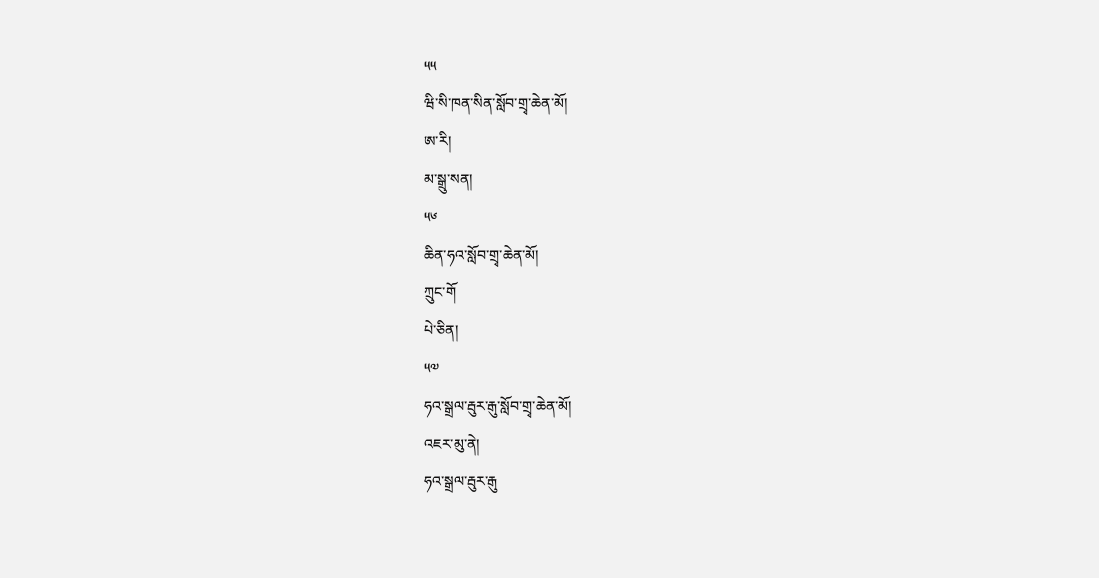༥༥
ཝི་སི་ཁན་སིན་སློབ་གྲྭ་ཆེན་མོ།
ཨ་རི།
མ་སྒྲུ་སན།
༥༦
ཆིན་ཧའ་སློབ་གྲྭ་ཆེན་མོ།
ཀྲུང་གོ
པེ་ཅིན།
༥༧
ཧའ་སྒྲལ་རྦུར་རྒུ་སློབ་གྲྭ་ཆེན་མོ།
འཇར་མུ་ནེ།
ཧའ་སྒྲལ་རྦུར་རྒུ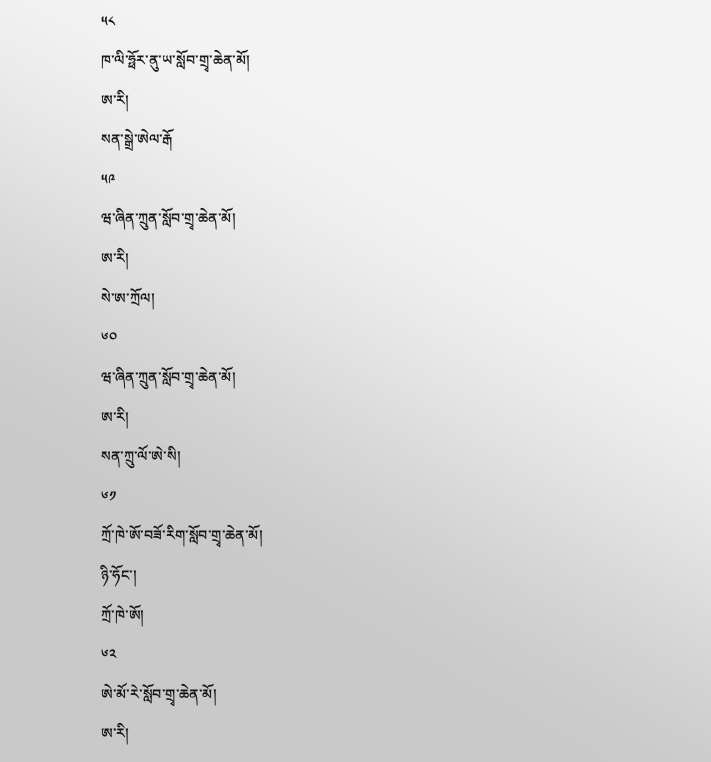༥༨
ཁ་ལི་ཧྥོར་ནུ་ཡ་སློབ་གྲྭ་ཆེན་མོ།
ཨ་རི།
སན་སྒྲེ་ཨེལ་རྒོ
༥༩
ཝ་ཞིན་ཀྲུན་སློབ་གྲྭ་ཆེན་མོ།
ཨ་རི།
སེ་ཨ་ཀྲོལ།
༦༠
ཝ་ཞིན་ཀྲུན་སློབ་གྲྭ་ཆེན་མོ།
ཨ་རི།
སན་ཀྲུ་ལོ་ཨེ་སི།
༦༡
ཀྲོ་ཁེ་ཨོ་བཟོ་རིག་སློབ་གྲྭ་ཆེན་མོ།
ཉི་ཧོང་།
ཀྲོ་ཁེ་ཨོ།
༦༢
ཨེ་མོ་རེ་སློབ་གྲྭ་ཆེན་མོ།
ཨ་རི།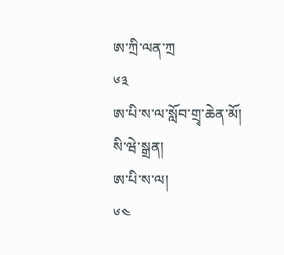ཨ་ཀྲི་ལན་ཀྲ
༦༣
ཨ་པི་ས་ལ་སློབ་གྲྭ་ཆེན་མོ།
སི་ཝེ་སྒྲན།
ཨ་པི་ས་ལ།
༦༤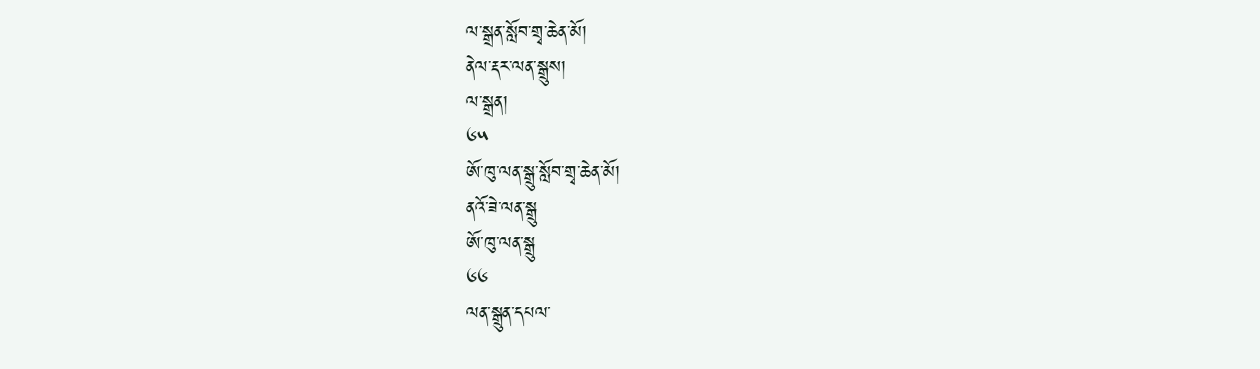ལ་སྒྲན་སློབ་གྲྭ་ཆེན་མོ།
ནེལ་རྡར་ལན་སྒྲུས།
ལ་སྒྲན།
༦༥
ཨོ་ཁུ་ལན་སྒྲུ་སློབ་གྲྭ་ཆེན་མོ།
ནའོ་ཟེ་ལན་སྒྲུ
ཨོ་ཁུ་ལན་སྒྲུ
༦༦
ལན་སྒྲུན་དཔལ་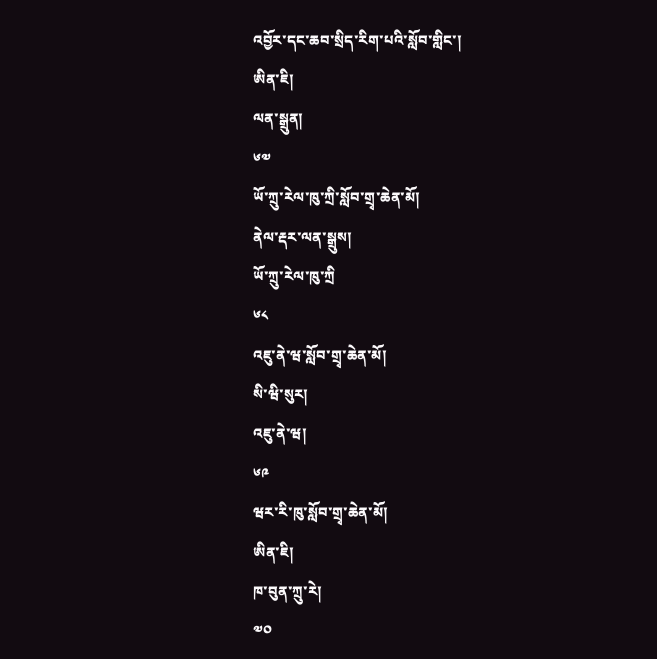འབྱོར་དང་ཆབ་སྲིད་རིག་པའི་སློབ་གླིང་།
ཨིན་ཇི།
ལན་སྒྲུན།
༦༧
ཡོ་ཀྲུ་རེལ་ཁུ་ཀྲི་སློབ་གྲྭ་ཆེན་མོ།
ནེལ་རྡར་ལན་སྒྲུས།
ཡོ་ཀྲུ་རེལ་ཁུ་ཀྲི
༦༨
འཇུ་ནེ་ཝ་སློབ་གྲྭ་ཆེན་མོ།
སི་ཝི་སུར།
འཇུ་ནེ་ཝ།
༦༩
ཝར་རི་ཁུ་སློབ་གྲྭ་ཆེན་མོ།
ཨིན་ཇི།
ཁ་བུན་ཀྲུ་རེ།
༧༠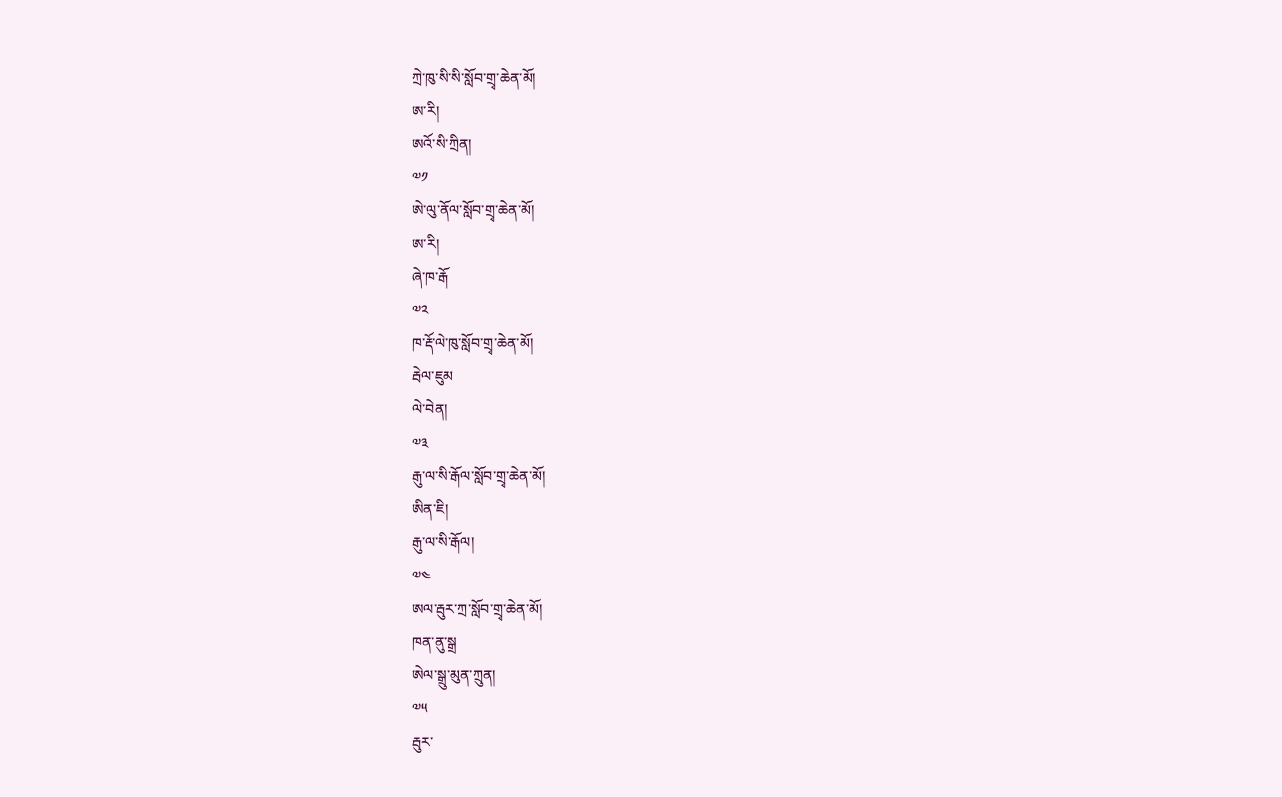ཀྲེ་ཁུ་སི་སི་སློབ་གྲྭ་ཆེན་མོ།
ཨ་རི།
ཨའོ་སི་ཀྲིན།
༧༡
ཨེ་ལུ་ནོལ་སློབ་གྲྭ་ཆེན་མོ།
ཨ་རི།
ཞེ་ཁ་རྒོ
༧༢
ཁ་རྡོ་ལེ་ཁུ་སློབ་གྲྭ་ཆེན་མོ།
རྦེལ་ཇུམ
ལེ་བེན།
༧༣
རྒུ་ལ་སི་རྒོལ་སློབ་གྲྭ་ཆེན་མོ།
ཨིན་ཇི།
རྒུ་ལ་སི་རྒོལ།
༧༤
ཨལ་རྦུར་ཀྲ་སློབ་གྲྭ་ཆེན་མོ།
ཁན་ནུ་སྒྲ
ཨེལ་སྒྲུ་མུན་ཀྲུན།
༧༥
རྦུར་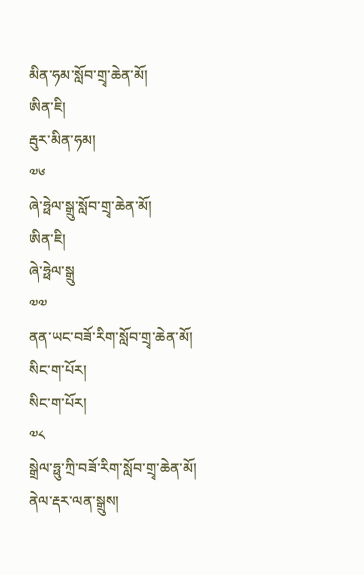མིན་ཧམ་སློབ་གྲྭ་ཆེན་མོ།
ཨིན་ཇི།
རྦུར་མིན་ཧམ།
༧༦
ཞེ་ཧྥེལ་སྒྲུ་སློབ་གྲྭ་ཆེན་མོ།
ཨིན་ཇི།
ཞེ་ཧྥེལ་སྒྲུ
༧༧
ནན་ཡང་བཟོ་རིག་སློབ་གྲྭ་ཆེན་མོ།
སིང་ག་པོར།
སིང་ག་པོར།
༧༨
སྒྲེལ་ཧྥུ་ཀྲི་བཟོ་རིག་སློབ་གྲྭ་ཆེན་མོ།
ནེལ་རྡར་ལན་སྒྲུས།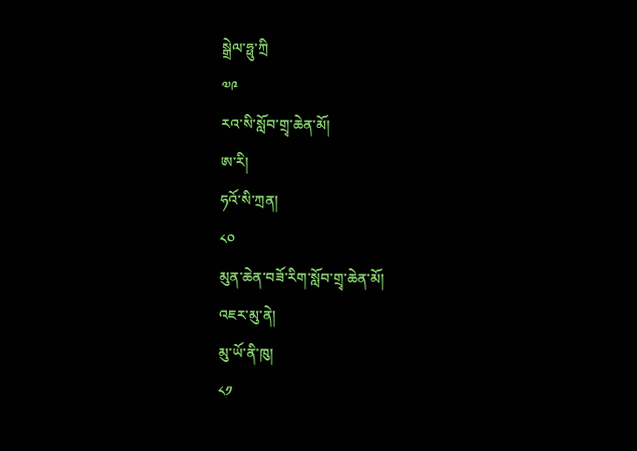སྒྲེལ་ཧྥུ་ཀྲི
༧༩
རའ་སི་སློབ་གྲྭ་ཆེན་མོ།
ཨ་རི།
ཧའོ་སི་ཀྲན།
༨༠
མུན་ཆེན་བཟོ་རིག་སློབ་གྲྭ་ཆེན་མོ།
འཇར་མུ་ནེ།
མུ་ཡོ་ནི་ཁུ།
༨༡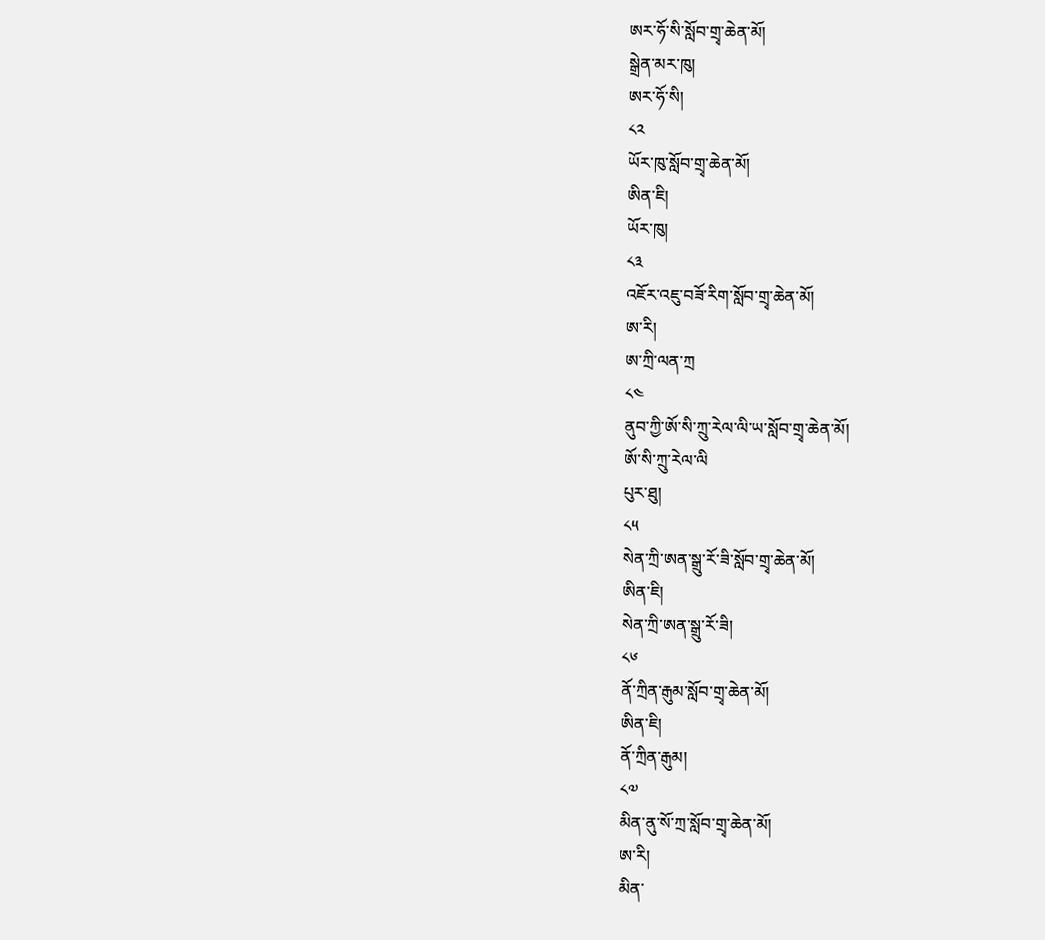ཨར་ཧོ་སི་སློབ་གྲྭ་ཆེན་མོ།
སྒྲེན་མར་ཁུ།
ཨར་ཧོ་སི།
༨༢
ཡོར་ཁུ་སློབ་གྲྭ་ཆེན་མོ།
ཨིན་ཇི།
ཡོར་ཁུ།
༨༣
འཇོར་འཇུ་བཟོ་རིག་སློབ་གྲྭ་ཆེན་མོ།
ཨ་རི།
ཨ་ཀྲི་ལན་ཀྲ
༨༤
ནུབ་ཀྱི་ཨོ་སི་ཀྲུ་རེལ་ལི་ཡ་སློབ་གྲྭ་ཆེན་མོ།
ཨོ་སི་ཀྲུ་རེལ་ལི
པུར་ཐུ།
༨༥
སེན་ཀྲི་ཨན་སྒྲུ་རོ་ཟི་སློབ་གྲྭ་ཆེན་མོ།
ཨིན་ཇི།
སེན་ཀྲི་ཨན་སྒྲུ་རོ་ཟི།
༨༦
ནོ་ཀྲིན་རྒུམ་སློབ་གྲྭ་ཆེན་མོ།
ཨིན་ཇི།
ནོ་ཀྲིན་རྒུམ།
༨༧
མིན་ནུ་སོ་ཀྲ་སློབ་གྲྭ་ཆེན་མོ།
ཨ་རི།
མིན་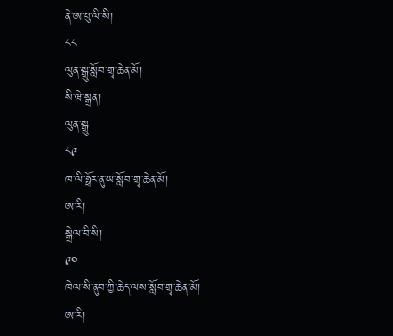ནེ་ཨ་པུ་ལི་སི།
༨༨
ལུན་སྒྲུ་སློབ་གྲྭ་ཆེན་མོ།
སི་ཝེ་སྒྲན།
ལུན་སྒྲུ
༨༩
ཁ་ལི་ཧྥོར་ནུ་ཡ་སློབ་གྲྭ་ཆེན་མོ།
ཨ་རི།
སྒྲེལ་བི་སི།
༩༠
ཁེལ་སི་ནུབ་ཀྱི་ཆེད་ལས་སློབ་གྲྭ་ཆེན་མོ།
ཨ་རི།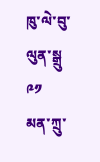ཁུ་ལེ་བུ་ལུན་སྒྲུ
༩༡
མན་ཀྲུ་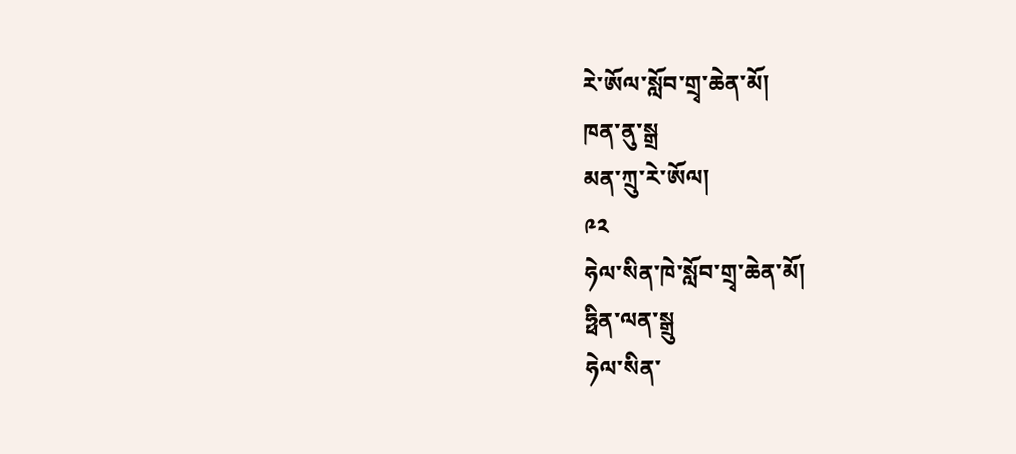རེ་ཨོལ་སློབ་གྲྭ་ཆེན་མོ།
ཁན་ནུ་སྒྲ
མན་ཀྲུ་རེ་ཨོལ།
༩༢
ཧེལ་སིན་ཁེ་སློབ་གྲྭ་ཆེན་མོ།
ཧྥིན་ལན་སྒྲུ
ཧེལ་སིན་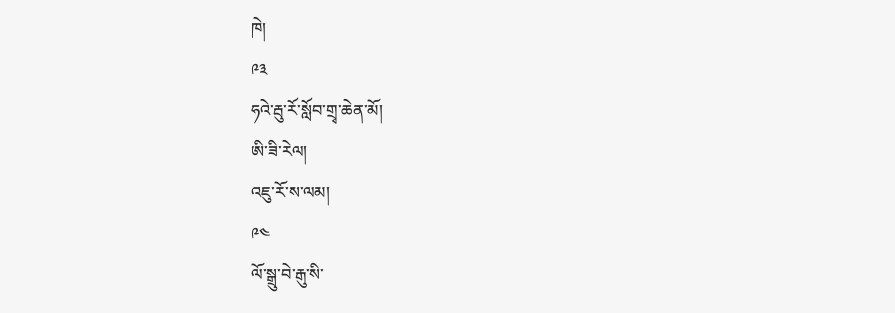ཁེ།
༩༣
ཧའེ་རྦུ་རོ་སློབ་གྲྭ་ཆེན་མོ།
ཨི་ཟི་རེལ།
འཇུ་རོ་ས་ལམ།
༩༤
ལོ་སྒྲུ་བེ་རྒུ་སི་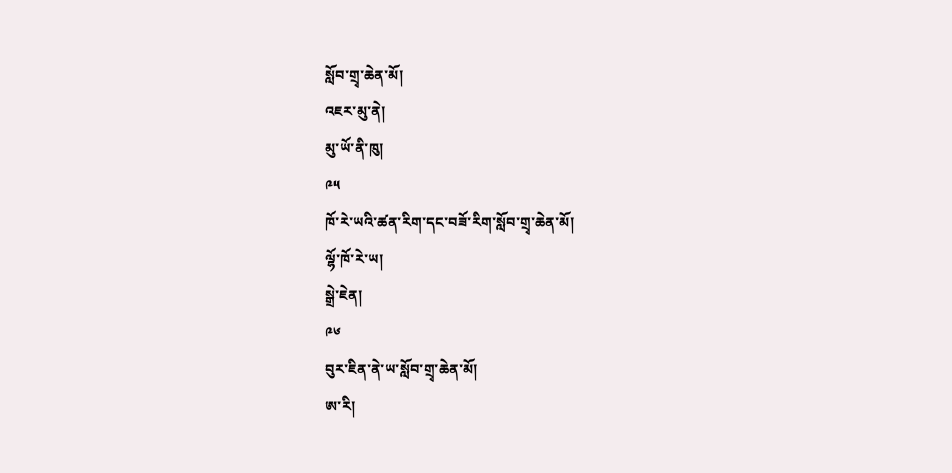སློབ་གྲྭ་ཆེན་མོ།
འཇར་མུ་ནེ།
མུ་ཡོ་ནི་ཁུ།
༩༥
ཁོ་རེ་ཡའི་ཚན་རིག་དང་བཟོ་རིག་སློབ་གྲྭ་ཆེན་མོ།
ལྷོ་ཁོ་རེ་ཡ།
སྒྲེ་ཇེན།
༩༦
བུར་ཇིན་ནེ་ཡ་སློབ་གྲྭ་ཆེན་མོ།
ཨ་རི།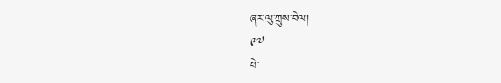ཞར་ལུ་ཀྲུས་བེལ།
༩༧
པེ་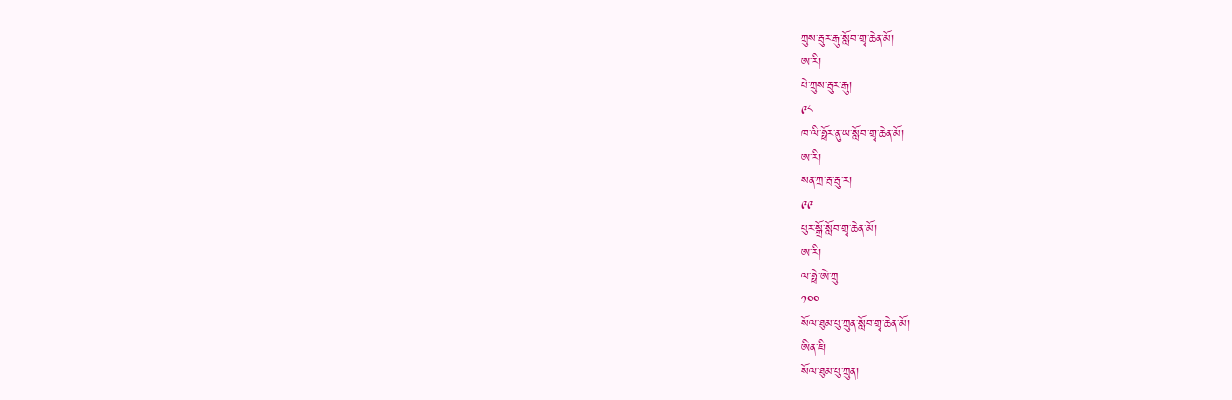ཀྲུས་རྦུར་རྒུ་སློབ་གྲྭ་ཆེན་མོ།
ཨ་རི།
པེ་ཀྲུས་རྦུར་རྒུ།
༩༨
ཁ་ལི་ཧྥོར་ནུ་ཡ་སློབ་གྲྭ་ཆེན་མོ།
ཨ་རི།
སན་ཀྲ་རྦ་རྦུ་ར།
༩༩
པུར་སྒྲོ་སློབ་གྲྭ་ཆེན་མོ།
ཨ་རི།
ལ་ཧྥེ་ཨེ་ཀྲུ
༡༠༠
སོལ་ཐུམ་པུ་ཀྲུན་སློབ་གྲྭ་ཆེན་མོ།
ཨིན་ཇི།
སོལ་ཐུམ་པུ་ཀྲུན།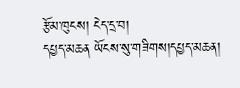རྩོམ་ཁུངས། ངེད་དྲ་བ།
དཔྱད་མཆན ཡོངས་སུ་གཟིགས།དཔྱད་མཆན།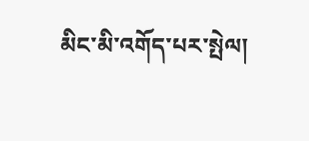མིང་མི་འགོད་པར་སྤེལ།